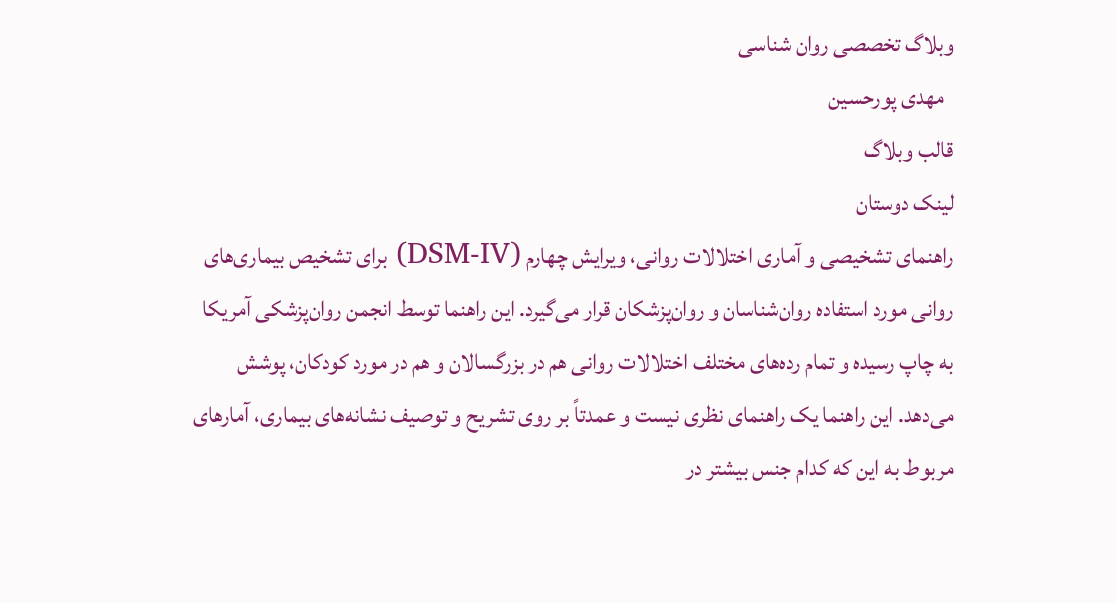وبلاگ تخصصی روان شناسی
  مهدی پورحسین
قالب وبلاگ
لینک دوستان
راهنمای تشخیصی و آماری اختلالات روانی، ویرایش چهارم (DSM-IV) برای تشخیص بیماری‌های روانی مورد استفاده روان‌شناسان و روان‌پزشکان قرار می‌گیرد. این راهنما توسط انجمن روان‌پزشکی آمریکا به چاپ رسیده و تمام رده‌های مختلف اختلالات روانی هم در بزرگسالان و هم در مورد کودکان، پوشش می‌دهد. این راهنما یک راهنمای نظری نیست و عمدتاً بر روی تشریح و توصیف نشانه‌های بیماری، آمارهای مربوط به این که کدام جنس بیشتر در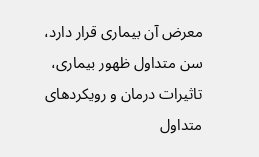معرض آن بیماری قرار دارد، سن متداول ظهور بیماری، تاثیرات درمان و رویکردهای متداول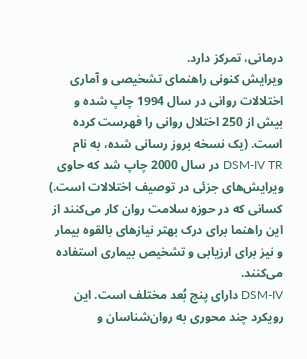درمانی، تمرکز دارد.
ویرایش کنونی راهنمای تشخیصی و آماری اختلالات روانی در سال 1994 چاپ شده و بیش از 250 اختلال روانی را فهرست کرده است. (یک نسخه بروز رسانی شده، به نام DSM-IV TR در سال 2000 چاپ شد که حاوی ویرایش‌های جزئی در توصیف اختلالات است.) کسانی که در حوزه سلامت روان کار می‌کنند از این راهنما برای درک بهتر نیازهای بالقوه بیمار و نیز برای ارزیابی و تشخیص بیماری استفاده می‌کنند.
DSM-IV دارای پنج بُعد مختلف است. این رویکرد چند محوری به روان‌شناسان و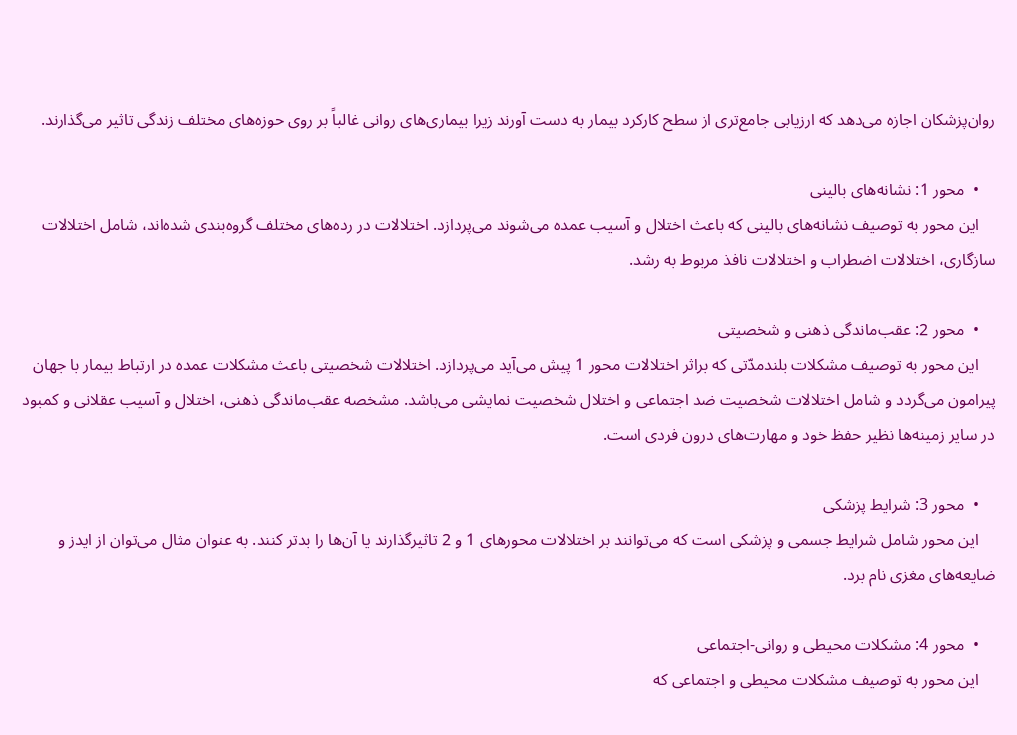روان‌پزشکان اجازه می‌دهد که ارزیابی جامع‌تری از سطح کارکرد بیمار به دست آورند زیرا بیماری‌های روانی غالباً بر روی حوزه‌های مختلف زندگی تاثیر می‌گذارند.

    •  محور 1: نشانه‌های بالینی
    این محور به توصیف نشانه‌های بالینی که باعث اختلال و آسیب عمده می‌شوند می‌پردازد. اختلالات در رده‌های مختلف گروه‌بندی شده‌اند، شامل اختلالات سازگاری، اختلالات اضطراب و اختلالات نافذ مربوط به رشد.

    •  محور 2: عقب‌ماندگی ذهنی و شخصیتی
    این محور به توصیف مشکلات بلندمدّتی که براثر اختلالات محور 1 پیش می‌آید می‌پردازد. اختلالات شخصیتی باعث مشکلات عمده در ارتباط بیمار با جهان پیرامون می‌گردد و شامل اختلالات شخصیت ضد اجتماعی و اختلال شخصیت نمایشی می‌باشد. مشخصه عقب‌ماندگی ذهنی، اختلال و آسیب عقلانی و کمبود در سایر زمینه‌ها نظیر حفظ خود و مهارت‌های درون فردی است.

    •  محور 3: شرایط پزشکی
    این محور شامل شرایط جسمی و پزشکی است که می‌توانند بر اختلالات محورهای 1 و 2 تاثیرگذارند یا آن‌ها را بدتر کنند. به عنوان مثال می‌توان از ایدز و ضایعه‌های مغزی نام برد.

    •  محور 4: مشکلات محیطی و روانی-اجتماعی
    این محور به توصیف مشکلات محیطی و اجتماعی که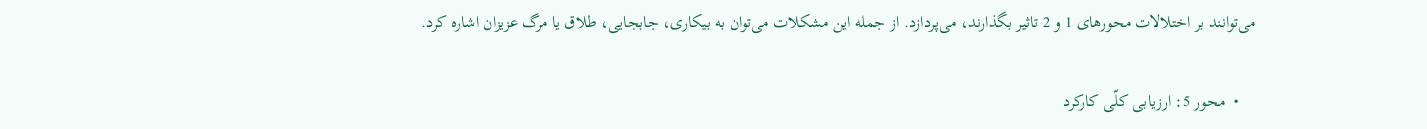می‌توانند بر اختلالات محورهای 1 و 2 تاثیر بگذارند، می‌پردازد. از جمله این مشکلات می‌توان به بیکاری، جابجایی، طلاق یا مرگ عزیزان اشاره کرد.

    •  محور 5: ارزیابی کلّی کارکرد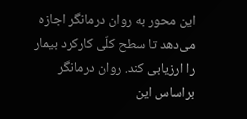این محور به روان درمانگر اجازه می‌دهد تا سطح کلّی کارکرد بیمار را ارزیابی کند. روان درمانگر براساس این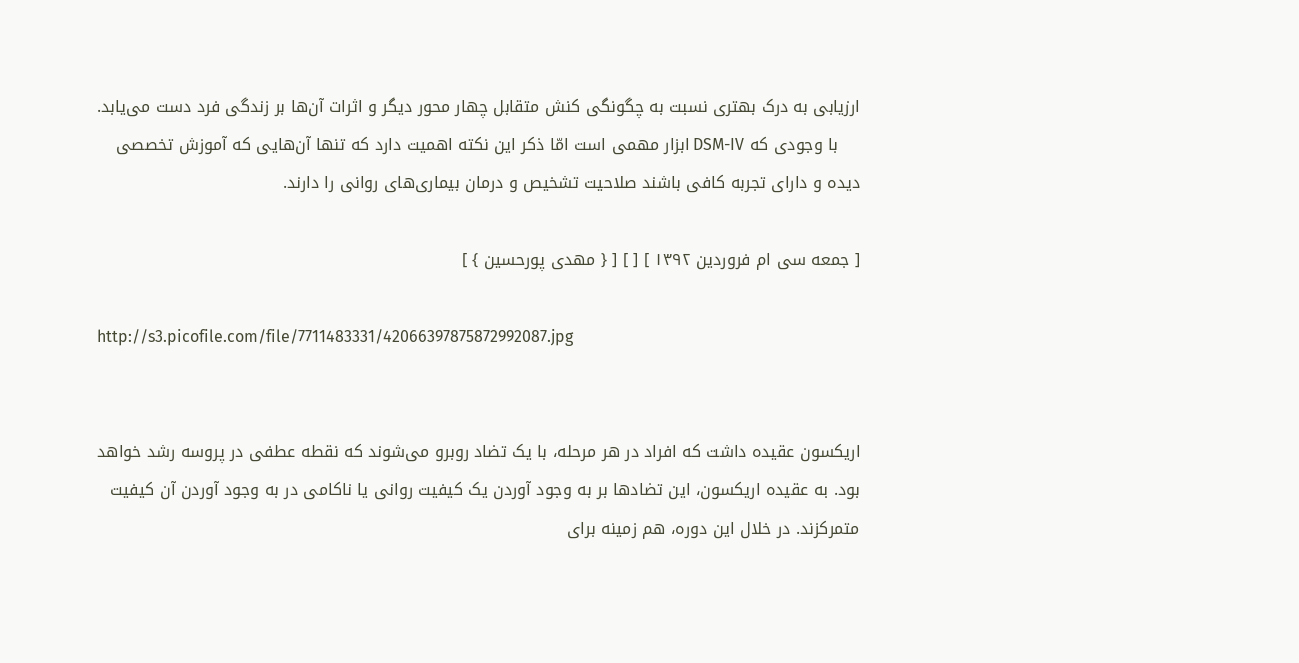ارزیابی به درک بهتری نسبت به چگونگی کنش متقابل چهار محور دیگر و اثرات آن‌ها بر زندگی فرد دست می‌یابد.
    با وجودی که DSM-IV ابزار مهمی است امّا ذکر این نکته اهمیت دارد که تنها آن‌هایی که آموزش تخصصی دیده و دارای تجربه کافی باشند صلاحیت تشخیص و درمان بیماری‌های روانی را دارند.

[ جمعه سی ام فروردین ۱۳۹۲ ] [ ] [ { مهدی پورحسین } ]

http://s3.picofile.com/file/7711483331/42066397875872992087.jpg


اریکسون عقیده داشت که افراد در هر مرحله، با یک تضاد روبرو می‌شوند که نقطه عطفی در پروسه رشد خواهد بود. به عقیده اریکسون، این تضادها بر به وجود آوردن یک کیفیت روانی یا ناکامی در به وجود آوردن آن کیفیت متمرکزند. در خلال این دوره، هم زمینه برای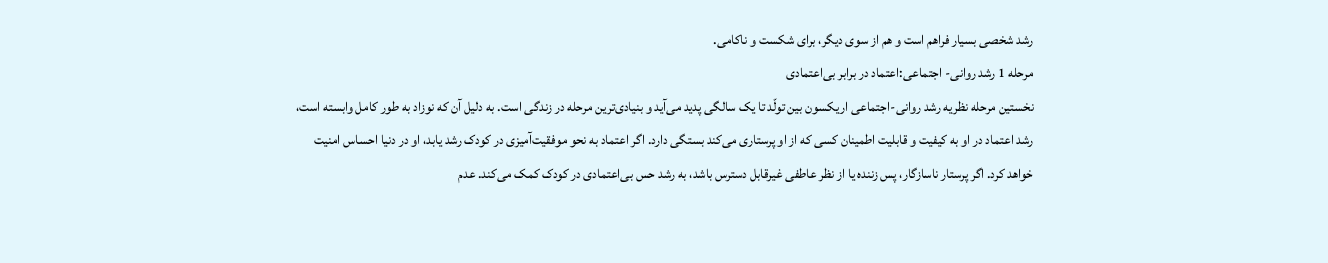رشد شخصی بسیار فراهم است و هم از سوی دیگر، برای شکست و ناکامی.
مرحله 1 رشد روانی- اجتماعی:اعتماد در برابر بی‌اعتمادی
نخستین مرحله نظریه رشد روانی-اجتماعی اریکسون بین تولّد تا یک سالگی پدید می‌آید و بنیادی‌ترین مرحله در زندگی است. به دلیل آن که نوزاد به طور کامل وابسته است، رشد اعتماد در او به کیفیت و قابلیت اطمینان کسی که از او پرستاری می‌کند بستگی دارد. اگر اعتماد به نحو موفقیت‌آمیزی در کودک رشد یابد، او در دنیا احساس امنیت خواهد کرد. اگر پرستار ناسازگار، پس زننده یا از نظر عاطفی غیرقابل دسترس باشد، به رشد حس بی‌اعتمادی در کودک کمک می‌کند. عدم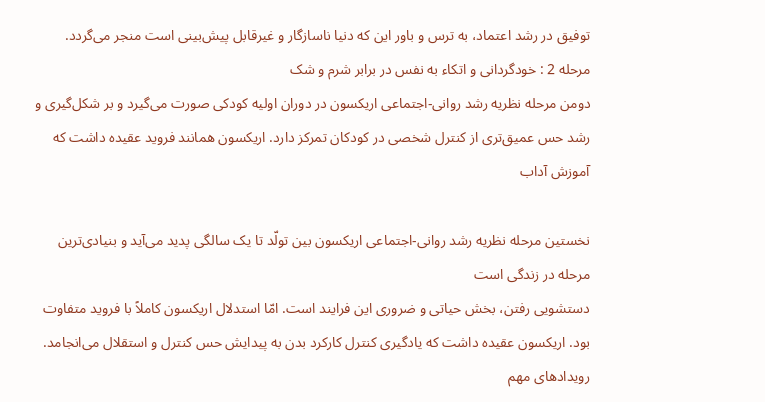توفیق در رشد اعتماد، به ترس و باور این که دنیا ناسازگار و غیرقابل پیش‌بینی است منجر می‌گردد.
مرحله 2 : خودگردانی و اتکاء به نفس در برابر شرم و شک
دومن مرحله نظریه رشد روانی-اجتماعی اریکسون در دوران اولیه کودکی صورت می‌گیرد و بر شکل‌گیری و رشد حس عمیق‌تری از کنترل شخصی در کودکان تمرکز دارد. اریکسون همانند فروید عقیده داشت که آموزش آداب

نخستین مرحله نظریه رشد روانی-اجتماعی اریکسون بین تولّد تا یک سالگی پدید می‌آید و بنیادی‌ترین مرحله در زندگی است
دستشویی رفتن، بخش حیاتی و ضروری این فرایند است. امّا استدلال اریکسون کاملاً با فروید متفاوت بود. اریکسون عقیده داشت که یادگیری کنترل کارکرد بدن به پیدایش حس کنترل و استقلال می‌انجامد.
رویدادهای مهم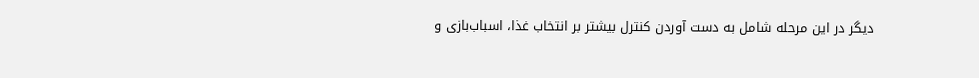دیگر در این مرحله شامل به دست آوردن کنترل بیشتر بر انتخاب غذا، اسباب‌بازی و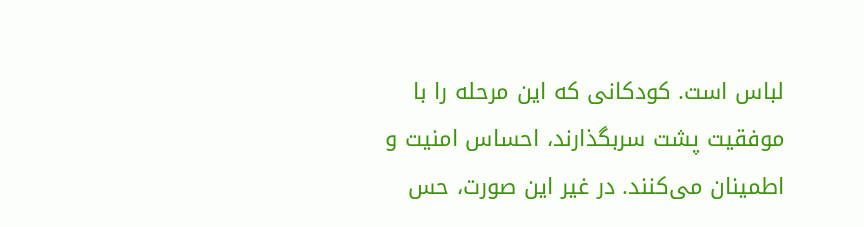لباس است. کودکانی که این مرحله را با موفقیت پشت سربگذارند، احساس امنیت و اطمینان می‌کنند. در غیر این صورت، حس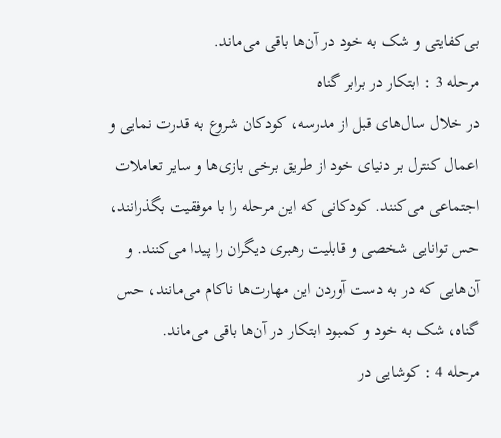بی‌کفایتی و شک به خود در آن‌ها باقی می‌ماند.
مرحله 3 : ابتکار در برابر گناه
در خلال سال‌های قبل از مدرسه، کودکان شروع به قدرت نمایی و اعمال کنترل بر دنیای خود از طریق برخی بازی‌ها و سایر تعاملات اجتماعی می‌کنند. کودکانی که این مرحله را با موفقیت بگذرانند، حس توانایی شخصی و قابلیت رهبری دیگران را پیدا می‌کنند. و آن‌هایی که در به دست آوردن این مهارت‌ها ناکام می‌مانند، حس گناه، شک به خود و کمبود ابتکار در آن‌ها باقی می‌ماند.
مرحله 4 : کوشایی در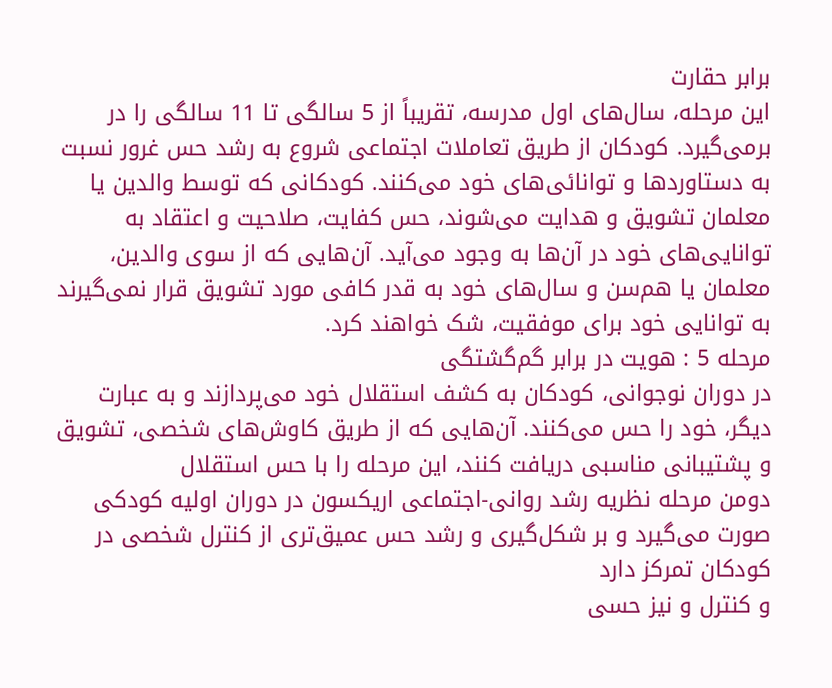برابر حقارت
این مرحله، سال‌های اول مدرسه، تقریباً از 5 سالگی تا 11 سالگی را در برمی‌گیرد. کودکان از طریق تعاملات اجتماعی شروع به رشد حس غرور نسبت به دستاوردها و توانائی‌های خود می‌کنند. کودکانی که توسط والدین یا معلمان تشویق و هدایت می‌شوند، حس کفایت، صلاحیت و اعتقاد به توانایی‌های خود در آن‌ها به وجود می‌آید. آن‌هایی که از سوی والدین، معلمان یا هم‌سن و سال‌های خود به قدر کافی مورد تشویق قرار نمی‌گیرند به توانایی خود برای موفقیت، شک خواهند کرد.
مرحله 5 : هویت در برابر گم‌گشتگی
در دوران نوجوانی، کودکان به کشف استقلال خود می‌پردازند و به عبارت دیگر، خود را حس می‌کنند. آن‌هایی که از طریق کاوش‌های شخصی، تشویق و پشتیبانی مناسبی دریافت کنند، این مرحله را با حس استقلال
دومن مرحله نظریه رشد روانی-اجتماعی اریکسون در دوران اولیه کودکی صورت می‌گیرد و بر شکل‌گیری و رشد حس عمیق‌تری از کنترل شخصی در کودکان تمرکز دارد
و کنترل و نیز حسی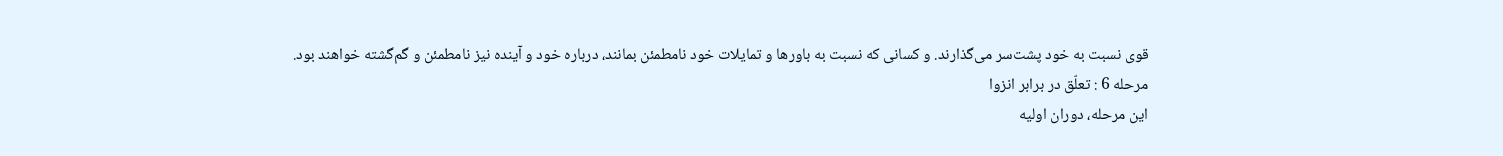قوی نسبت به خود پشت‌سر می‌گذارند. و کسانی که نسبت به باورها و تمایلات خود نامطمئن بمانند، درباره خود و آینده نیز نامطمئن و گم‌گشته خواهند بود.
مرحله 6 : تعلّق در برابر انزوا
این مرحله، دوران اولیه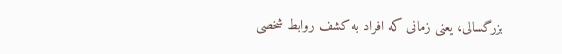بزرگسالی، یعنی زمانی که افراد به کشف روابط شخصی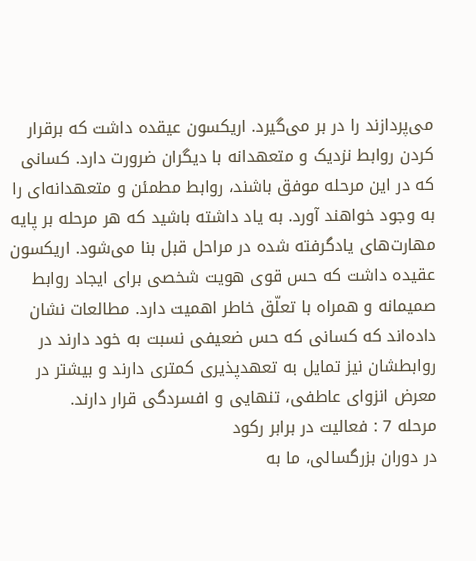می‌پردازند را در بر می‌گیرد. اریکسون عیقده داشت که برقرار کردن روابط نزدیک و متعهدانه با دیگران ضرورت دارد. کسانی که در این مرحله موفق باشند، روابط مطمئن و متعهدانه‌ای را به وجود خواهند آورد. به یاد داشته باشید که هر مرحله بر پایه مهارت‌های یادگرفته شده در مراحل قبل بنا می‌شود. اریکسون عقیده داشت که حس قوی هویت شخصی برای ایجاد روابط صمیمانه و همراه با تعلّق خاطر اهمیت دارد. مطالعات نشان داده‌اند که کسانی که حس ضعیفی نسبت به خود دارند در روابطشان نیز تمایل به تعهدپذیری کمتری دارند و بیشتر در معرض انزوای عاطفی، تنهایی و افسردگی قرار دارند.
مرحله 7 : فعالیت در برابر رکود
در دوران بزرگسالی، ما به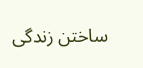ساختن زندگی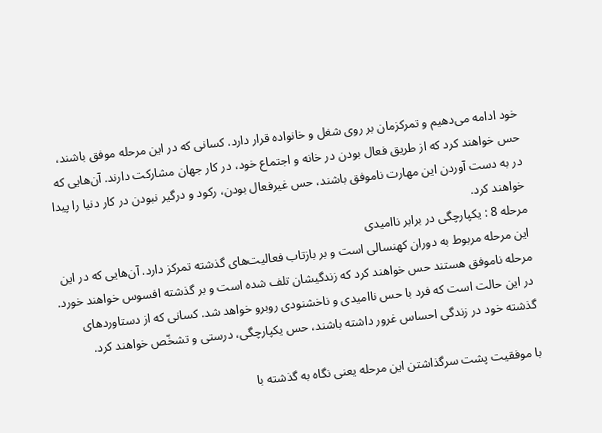خود ادامه می‌دهیم و تمرکزمان بر روی شغل و خانواده قرار دارد. کسانی که در این مرحله موفق باشند، حس خواهند کرد که از طریق فعال بودن در خانه و اجتماع خود، در کار جهان مشارکت دارند. آن‌هایی که در به دست آوردن این مهارت ناموفق باشند، حس غیرفعال بودن، رکود و درگیر نبودن در کار دنیا را پیدا خواهند کرد.
مرحله 8 : یکپارچگی در برابر ناامیدی
این مرحله مربوط به دوران کهنسالی است و بر بازتاب فعالیت‌های گذشته تمرکز دارد. آن‌هایی که در این مرحله ناموفق هستند حس خواهند کرد که زندگیشان تلف شده است و بر گذشته افسوس خواهند خورد. در این حالت است که فرد با حس ناامیدی و ناخشنودی روبرو خواهد شد. کسانی که از دستاوردهای گذشته خود در زندگی احساس غرور داشته باشند، حس یکپارچگی، درستی و تشخّص خواهند کرد.

با موفقیت پشت سرگذاشتن این مرحله یعنی نگاه به گذشته با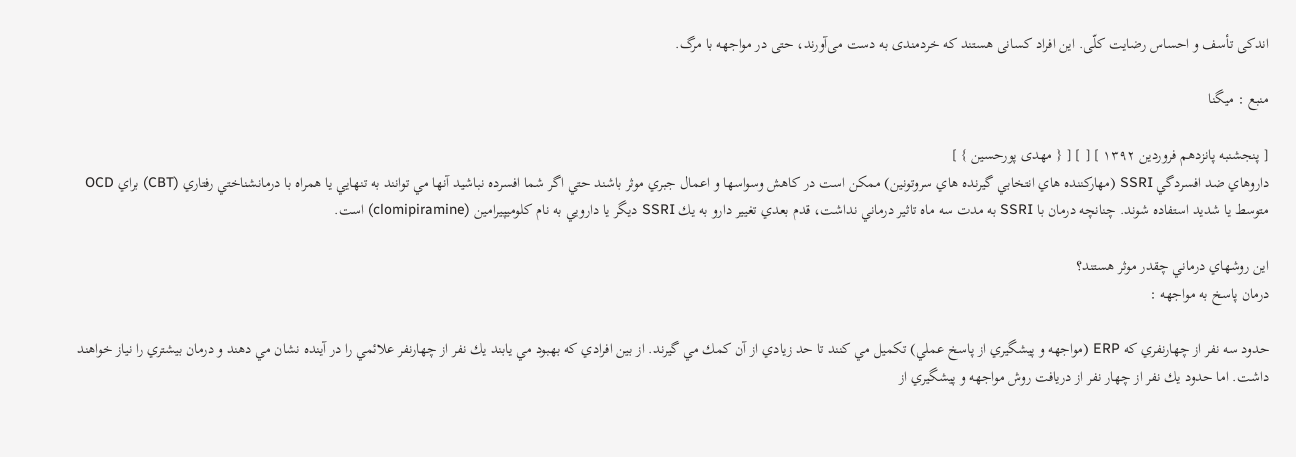اندکی تأسف و احساس رضایت کلّی. این افراد کسانی هستند که خردمندی به دست می‌آورند، حتی در مواجهه با مرگ.

منبع : میگنا

[ پنجشنبه پانزدهم فروردین ۱۳۹۲ ] [ ] [ { مهدی پورحسین } ]
داروهاي ضد افسردگي SSRI (مهاركننده هاي انتخابي گيرنده هاي سروتونين) ممكن است در كاهش وسواسها و اعمال جبري موثر باشند حتي اگر شما افسرده نباشيد آنها مي توانند به تنهايي يا همراه با درمانشناختي رفتاري (CBT) براي OCD متوسط يا شديد استفاده شوند. چنانچه درمان با SSRI به مدت سه ماه تاثير درماني نداشت،‌ قدم بعدي تغيير دارو به يك SSRI ديگر يا دارويي به نام كلوميپيرامين (clomipiramine) است.

اين روشهاي درماني چقدر موثر هستند؟
درمان پاسخ به مواجهه :

حدود سه نفر از چهارنفري كه ERP (مواجهه و پيشگيري از پاسخ عملي) تكميل مي كنند تا حد زيادي از آن كمك مي گيرند. از بين افرادي كه بهبود مي يابند يك نفر از چهارنفر علائمي را در آينده نشان مي دهند و درمان بيشتري را نياز خواهند داشت. اما حدود يك نفر از چهار نفر از دريافت روش مواجهه و پيشگيري از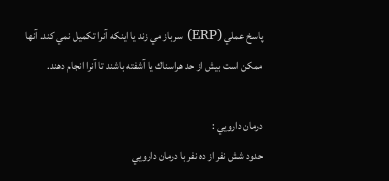پاسخ عملي (ERP) سرباز مي زند يا اينكه آنرا تكميل نمي كند. آنها ممكن است بيش از حد هراسناك يا آشفته باشند تا آنرا انجام دهند.

درمان دارويي :
حدود شش نفر از ده نفر با درمان دارويي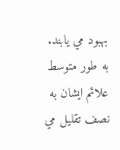بهبود مي يابند. به طور متوسط علائم ايشان به نصف تقليل مي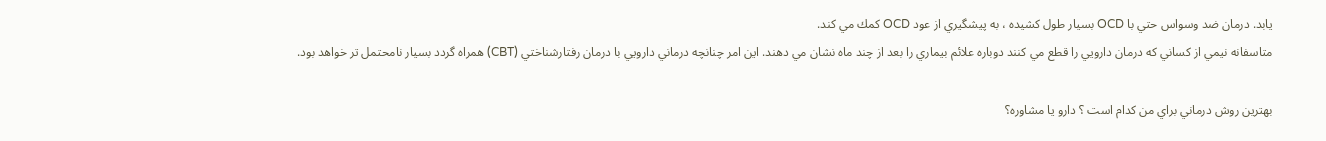يابد. درمان ضد وسواس حتي با OCD بسيار طول كشيده ، به پيشگيري از عود OCD كمك مي كند.
متاسفانه نيمي از كساني كه درمان دارويي را قطع مي كنند دوباره علائم بيماري را بعد از چند ماه نشان مي دهند. اين امر چنانچه درماني دارويي با درمان رفتارشناختي (CBT) همراه گردد بسيار نامحتمل تر خواهد بود.

بهترين روش درماني براي من كدام است ؟ دارو يا مشاوره؟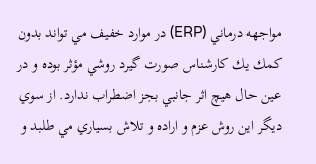مواجهه درماني (ERP) در موارد خفيف مي تواند بدون كمك يك كارشناس صورت گيرد روشي مؤثر بوده و ‌در عين حال هيچ اثر جانبي بجز اضطراب ندارد. از سوي ديگر اين روش عزم و اراده و تلاش بسياري مي طلبد و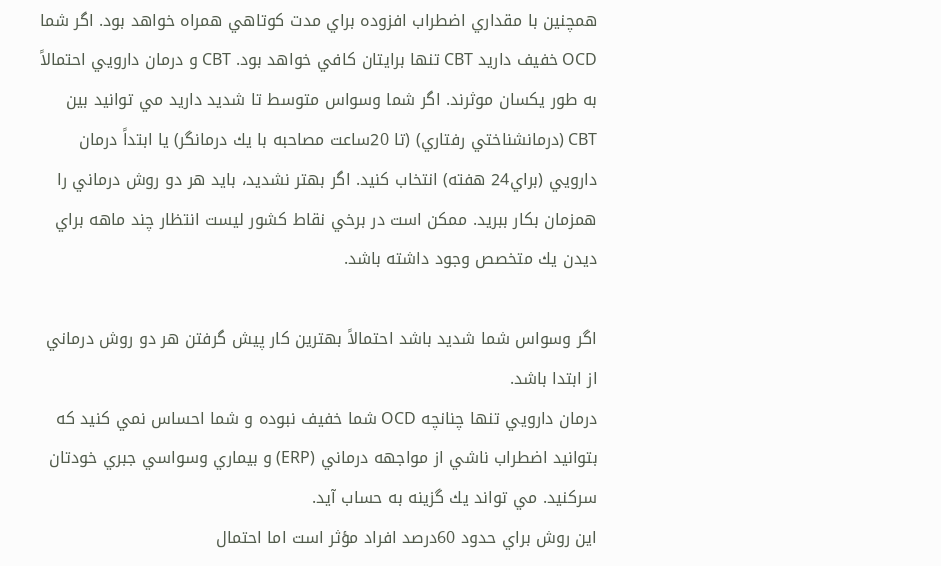همچنين با مقداري اضطراب افزوده براي مدت كوتاهي همراه خواهد بود. اگر شما OCD خفيف داريد CBT تنها برايتان كافي خواهد بود. CBT و درمان دارويي احتمالاً به طور يكسان موثرند. اگر شما وسواس متوسط تا شديد داريد مي توانيد بين CBT (درمانشناختي رفتاري) (تا 20ساعت مصاحبه با يك درمانگر) يا ابتداً درمان دارويي (براي24 هفته) انتخاب كنيد. اگر بهتر نشديد، بايد هر دو روش درماني را همزمان بكار ببريد. ممكن است در برخي نقاط كشور ليست انتظار چند ماهه براي ديدن يك متخصص وجود داشته باشد.

اگر وسواس شما شديد باشد احتمالاً بهترين كار پيش گرفتن هر دو روش درماني از ابتدا باشد.
درمان دارويي تنها چنانچه OCD شما خفيف نبوده و شما احساس نمي كنيد كه بتوانيد اضطراب ناشي از مواجهه درماني (ERP) و بيماري وسواسي جبري خودتان سركنيد. مي تواند يك گزينه به حساب آيد.
اين روش براي حدود 60درصد افراد مؤثر است اما احتمال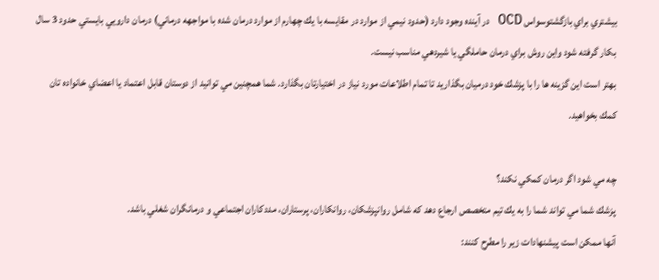بيشتري براي بازگشتوسواس OCD در آينده وجود دارد (حدود نيمي از موارد در مقايسه با يك چهارم از موارد درمان شده با مواجهه درماني) درمان دارويي بايستي حدود 3 سال بكار گرفته شود واين روش براي درمان حاملگي يا شيردهي مناسب نيست.
بهتر است اين گزينه ها را با پزشك خود درميان بگذاريد تا تمام اطلاعات مورد نياز در اختيارتان بگذارد. شما همچنين مي توانيد از دوستان قابل اعتماد يا اعضاي خانواده تان كمك بخواهيد.

چه مي شود اگر درمان كمكي نكند؟
پزشك شما مي تواند شما را به يك تيم متخصص ارجاع دهد كه شامل روانپزشكان، روانكاران، پرستاران، مددكاران اجتماعي و درمانگران شغلي باشد.
آنها ممكن است پيشنهادات زير را مطرح كنند: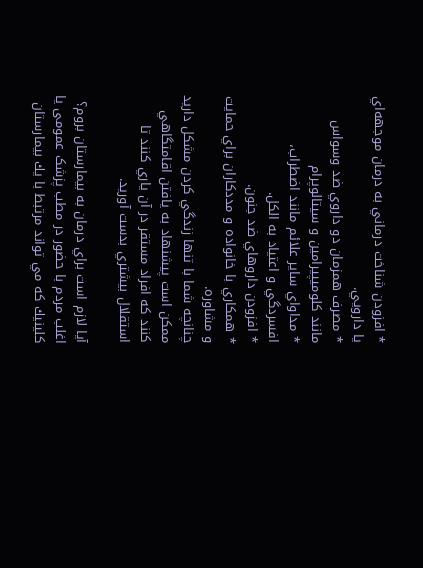* افزودن شناخت درماني به درمان موجهه‌اي يا دارويي.
* مصرف همزمان دو داروي ضد وسواس مانند كلوميپيرامين و سيتالوپرام
* مداواي ساير علائم مانند اضطراب، افسردگي و اعتياد به الكل.
* افزودن داروهاي ضد جنون.
* همكاري با خانواده و مددكاران براي حمايت و مشاوره.
چنانچه شما با تنها زندگي كردن مشكل داريد ممكن است پيشنهاد به يافتن اقامتگاهي كنند كه افراد مستقر در آن ياري كنند تا استقلال بيشتري بدست آوريد.

آيا لازم است براي درمان به بيمارستان بروم؟
اغلب مردم با حضور در مطب پزشک عمومی يا كلينيك كه مي تواند مرتبط با يك بيمارستان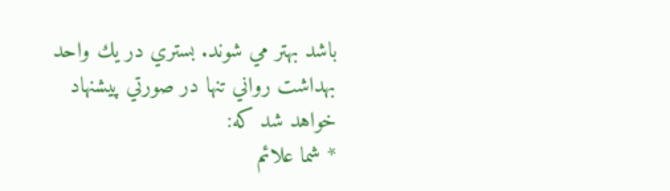باشد بهتر مي شوند. بستري در يك واحد بهداشت رواني تنها در صورتي پيشنهاد خواهد شد كه:
* شما علائم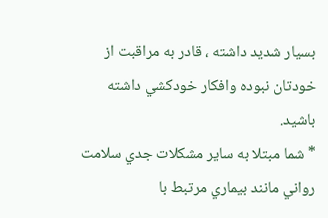بسيار شديد داشته ، قادر به مراقبت از خودتان نبوده وافكار خودكشي داشته باشيد.
* شما مبتلا به ساير مشكلات جدي سلامت رواني مانند بيماري مرتبط با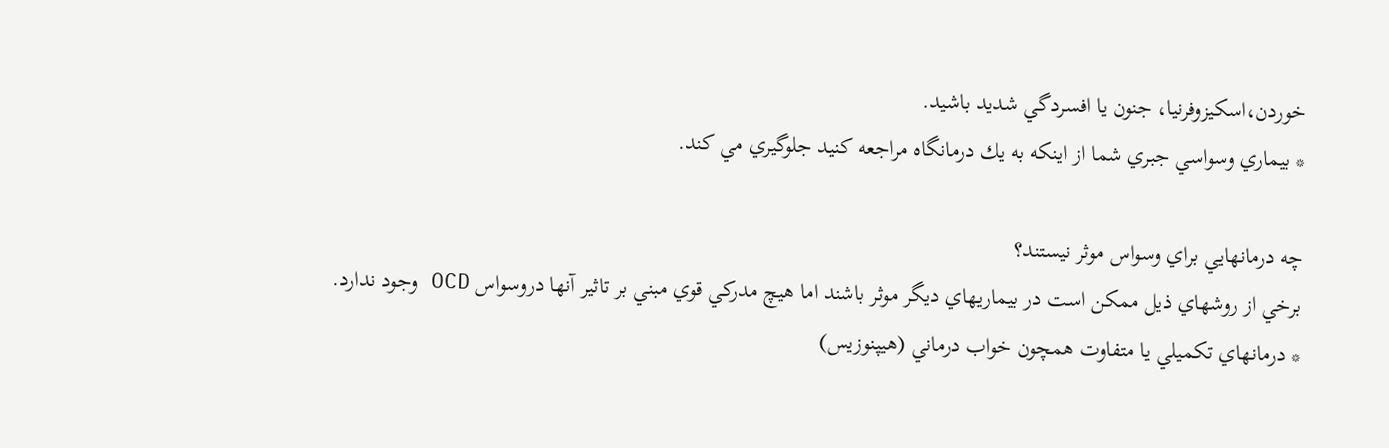خوردن،اسكيزوفرنيا، جنون يا افسردگي شديد باشيد.
* بيماري وسواسي جبري شما از اينكه به يك درمانگاه مراجعه كنيد جلوگيري مي كند.

چه درمانهايي براي وسواس موثر نيستند؟
برخي از روشهاي ذيل ممكن است در بيماريهاي ديگر موثر باشند اما هيچ مدركي قوي مبني بر تاثير آنها دروسواس OCD وجود ندارد.
* درمانهاي تكميلي يا متفاوت همچون خواب درماني (هيپنوزيس)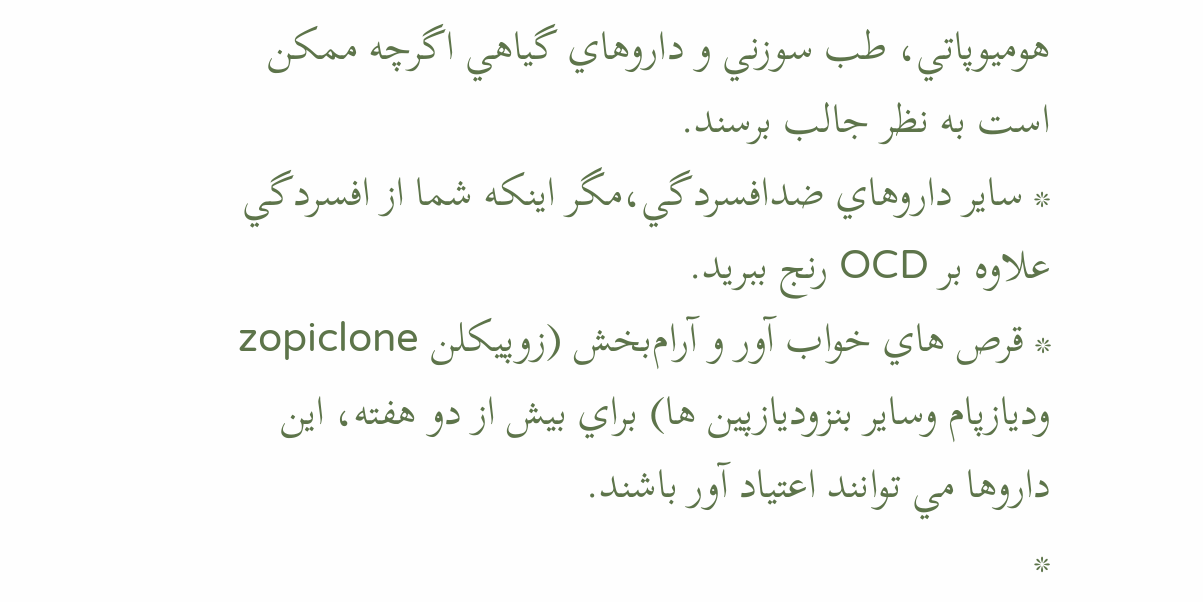هوميوپاتي، طب سوزني و داروهاي گياهي اگرچه ممكن است به نظر جالب برسند.
* ساير داروهاي ضدافسردگي،مگر اينكه شما از افسردگي علاوه بر OCD رنج ببريد.
* قرص هاي خواب آور و آرام‌بخش (زوپيكلن zopiclone وديازپام وساير بنزوديازپين ها) براي بيش از دو هفته، اين داروها مي توانند اعتياد آور باشند.
*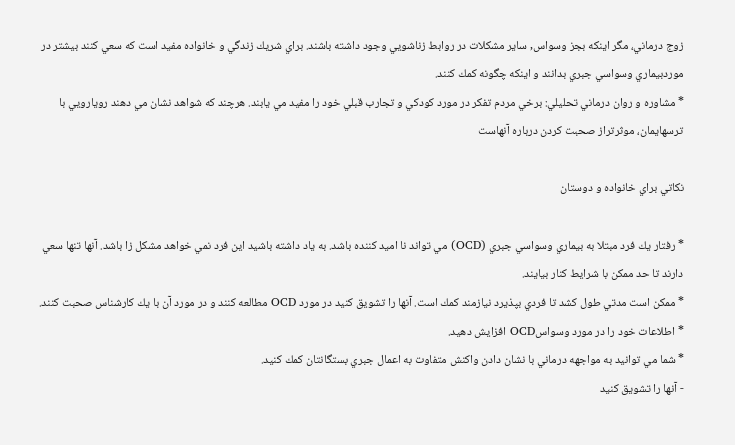زوج درماني، مگر اينكه بجز وسواس, ساير مشكلات در روابط زناشويي وجود داشته باشند. براي شريك زندگي و خانواده مفيد است كه سعي كنند بيشتر در موردبيماري وسواسي جبري بدانند و اينكه چگونه كمك كنند.
* مشاوره و روان درماني تحليلي: برخي مردم تفكر در مورد كودكي و تجارب قبلي خود را مفيد مي يابند. هرچند كه شواهد نشان مي دهند رويارويي با ترسهايمان، موثرتراز صحبت كردن درباره آنهاست

نكاتي براي خانواده و دوستان

* رفتار يك فرد مبتلا به بيماري وسواسي جبري (OCD) مي تواند نا اميد كننده باشد. به ياد داشته باشيد اين فرد نمي خواهد مشكل زا باشد. آنها تنها سعي دارند تا حد ممكن با شرايط كنار بيايند.
* ممكن است مدتي طول كشد تا فردي بپذيرد نيازمند كمك است. آنها را تشويق كنيد در مورد OCD مطالعه كنند و در مورد آن با يك كارشناس صحبت كنند.
* اطلاعات خود را در مورد وسواسOCD افزايش دهيد.
* شما مي توانيد به مواجهه درماني با نشان دادن واكنش متفاوت به اعمال جبري بستگانتان كمك كنيد.
- آنها را تشويق كنيد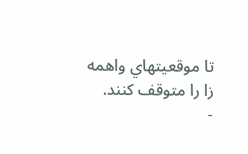تا موقعيتهاي واهمه زا را متوقف كنند.
-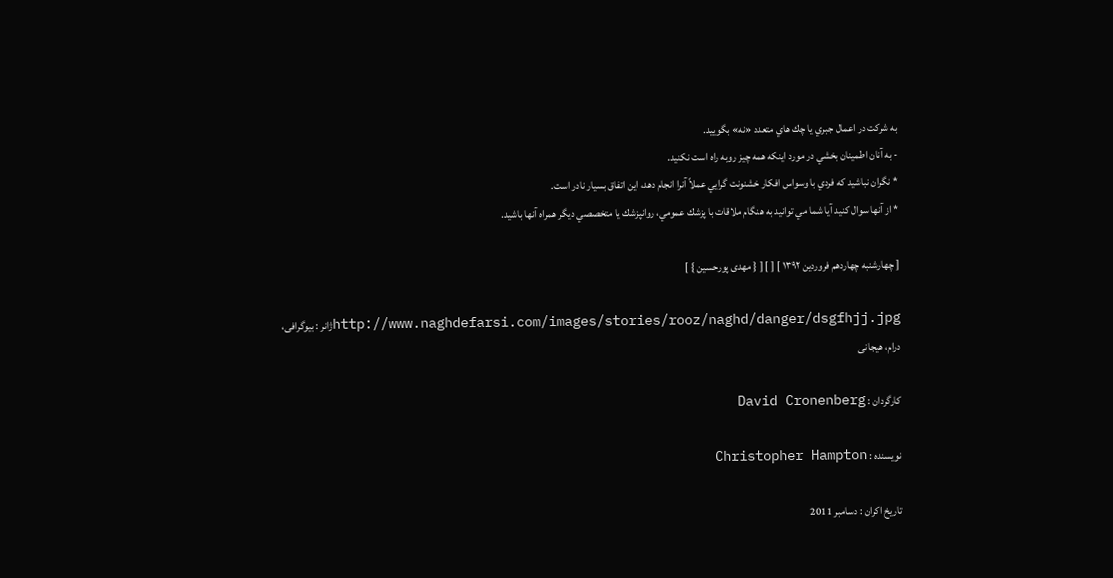به شركت در اعمال جبري يا چك هاي متعدد «نه» بگوييد.
- به آنان اطمينان بخشي در مورد اينكه همه چيز روبه راه است نكنيد.
* نگران نباشيد كه فردي با وسواس افكار خشنونت گرايي عملاً آنرا انجام دهد، اين اتفاق بسيار نادر است.
* از آنها سوال كنيد آيا شما مي توانيد به هنگام ملاقات با پزشك عمومي، روانپزشك يا متخصصي ديگر همراه آنها باشيد.

[ چهارشنبه چهاردهم فروردین ۱۳۹۲ ] [ ] [ { مهدی پورحسین } ]

http://www.naghdefarsi.com/images/stories/rooz/naghd/danger/dsgfhjj.jpgژانر : بیوگرافی، درام، هیجانی

کارگردان : David Cronenberg

نویسنده : Christopher Hampton

تاریخ اکران : دسامبر 2011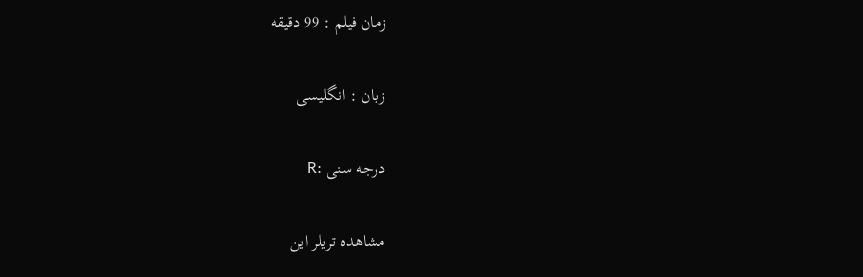زمان فیلم : 99 دقیقه

زبان : انگلیسی

درجه سنی :R

مشاهده تریلر این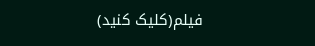فیلم(کلیک کنید)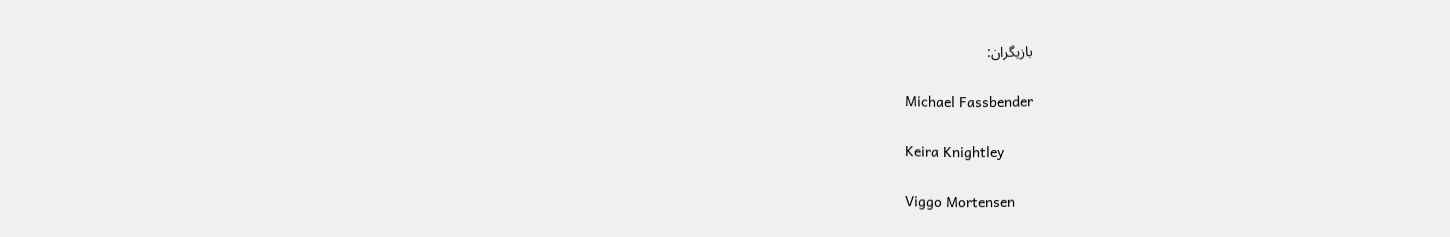بازیگران:

Michael Fassbender

Keira Knightley

Viggo Mortensen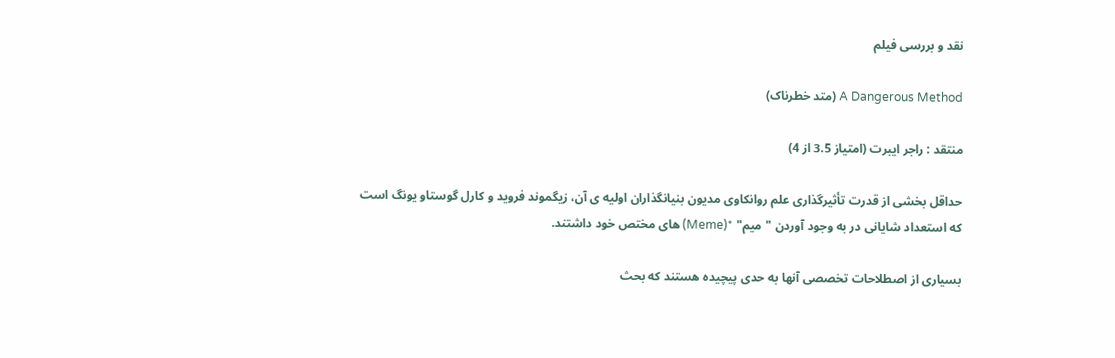نقد و بررسی فیلم

A Dangerous Method (متد خطرناک)

منتقد : راجر ایبرت (امتیاز 3.5 از 4)

حداقل بخشی از قدرت تأثیرگذاری علم روانکاوی مدیون بنیانگذاران اولیه ی آن، زیگموند فروید و کارل گوستاو یونگ است که استعداد شایانی در به وجود آوردن "میم" *(Meme) های مختص خود داشتند.

بسیاری از اصطلاحات تخصصی آنها به حدی پیچیده هستند که بحث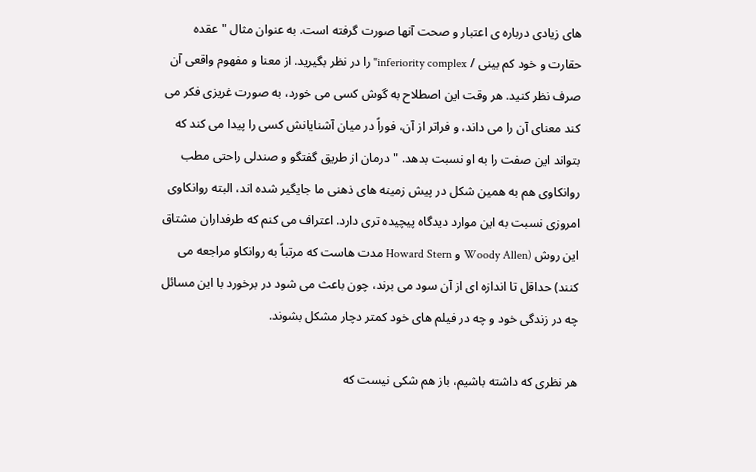های زیادی درباره ی اعتبار و صحت آنها صورت گرفته است. به عنوان مثال "عقده حقارت و خود كم بینی / inferiority complex" را در نظر بگیرید. از معنا و مفهوم واقعی آن صرف نظر کنید. هر وقت این اصطلاح به گوش کسی می خورد، به صورت غریزی فکر می کند معنای آن را می داند، و فراتر از آن، فوراً در میان آشنایانش کسی را پیدا می کند که بتواند این صفت را به او نسبت بدهد. "درمان از طریق گفتگو و صندلی راحتی مطب روانکاوی هم به همین شکل در پیش زمینه های ذهنی ما جایگیر شده اند، البته روانکاوی امروزی نسبت به این موارد دیدگاه پیچیده تری دارد. اعتراف می کنم که طرفداران مشتاق این روش (Woody Allen و Howard Stern مدت هاست که مرتباً به روانکاو مراجعه می کنند) حداقل تا اندازه ای از آن سود می برند، چون باعث می شود در برخورد با این مسائل چه در زندگی خود و چه در فیلم های خود کمتر دچار مشکل بشوند.

هر نظری که داشته باشیم، باز هم شکی نیست که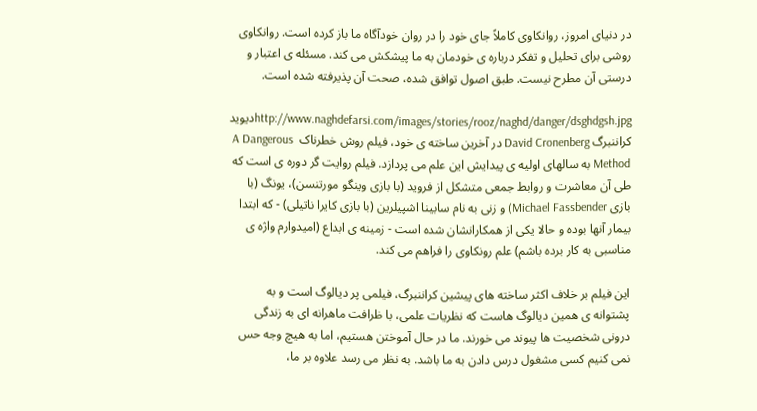در دنیای امروز، روانکاوی کاملاً جای خود را در روان خودآگاه ما باز کرده است. روانکاوی روشی برای تحلیل و تفکر درباره ی خودمان به ما پیشکش می کند. مسئله ی اعتبار و درستی آن مطرح نیست. طبق اصول توافق شده، صحت آن پذیرفته شده است.

http://www.naghdefarsi.com/images/stories/rooz/naghd/danger/dsghdgsh.jpgدیوید کراننبرگ David Cronenberg در آخرین ساخته ی خود، فیلم روش خطرناک  A Dangerous Method به سالهای اولیه ی پیدایش این علم می پردازد. فیلم روایت گر دوره ی است که طی آن معاشرت و روابط جمعی متشکل از فروید (با بازی وینگو مورتنسن)، یونگ (با بازی Michael Fassbender) و زنی به نام سابینا اشپیلرین (با بازی کایرا ناتیلی) - که ابتدا بیمار آنها بوده و حالا یکی از همکارانشان شده است - زمینه ی ابداع (امیدوارم واژه ی مناسبی به کار برده باشم) علم رونکاوی را فراهم می کند.

این فیلم بر خلاف اکثر ساخته های پیشین کراننبرگ، فیلمی پر دیالوگ است و به پشتوانه ی همین دیالوگ هاست که نظریات علمی، با ظرافت ماهرانه ای به زندگی درونی شخصیت ها پیوند می خورند. ما در حال آموختن هستیم، اما به هیچ وجه حس نمی کنیم کسی مشغول درس دادن به ما باشد. به نظر می رسد علاوه بر ما،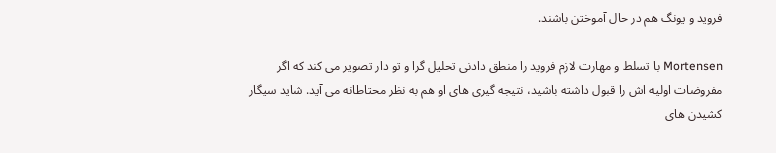فروید و یونگ هم در حال آموختن باشند.

Mortensen با تسلط و مهارت لازم فروید را منطق دادنی تحلیل گرا و تو دار تصویر می کند که اگر مفروضات اولیه اش را قبول داشته باشید، نتیجه گیری های او هم به نظر محتاطانه می آید. شاید سیگار کشیدن های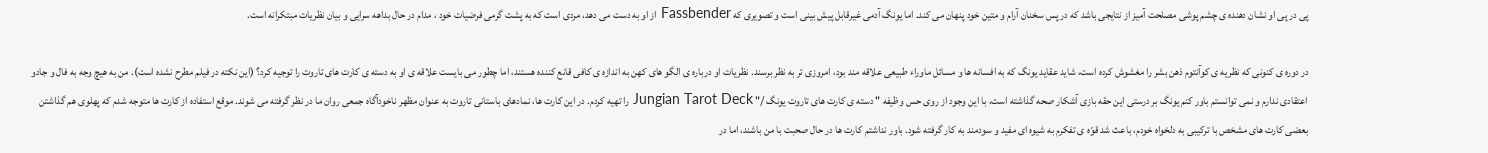پی در پی او نشان دهنده ی چشم پوشی مصلحت آمیز از نتایجی باشد که در پس سخنان آرام و متین خود پنهان می کند. اما یونگ آدمی غیرقابل پیش بینی است و تصویری که Fassbender از او به دست می دهد، مردی است که به پشت گرمی فرضیات خود ، مدام در حال بداهه سرایی و بیان نظریات مبتکرانه است.

در دوره ی کنونی که نظریه ی کوآنتوم ذهن بشر را مغشوش کرده است، شاید عقاید یونگ که به افسانه ها و مسائل ماوراء طبیعی علاقه مند بود، امروزی تر به نظر برسند. نظریات او درباره ی الگو های کهن به اندازه ی کافی قانع کننده هستند، اما چطور می بایست علاقه ی او به دسته ی کارت های تاروت را توجیه کرد؟ (این نکته در فیلم مطرح نشده است). من به هیچ وجه به فال و جادو اعتقادی ندارم و نمی توانستم باور کنم یونگ بر درستی این حقه بازی آشکار صحه گذاشته است، با این وجود از روی حس وظیفه " دسته ی کارت های تاروت یونگ /" Jungian Tarot Deck را تهیه کردم. در این کارت ها، نمادهای باستانی تاروت به عنوان مظهر ناخودآگاه جمعی روان ما در نظر گرفته می شوند. موقع استفاده از کارت ها متوجه شدم که پهلوی هم گذاشتن بعضی کارت های مشخص با ترکیبی به دلخواه خودم، باعث شد قوّه ی تفکرم به شیوه ای مفید و سودمند به کار گرفته شود. باور نداشتم کارت ها در حال صحبت با من باشند، اما در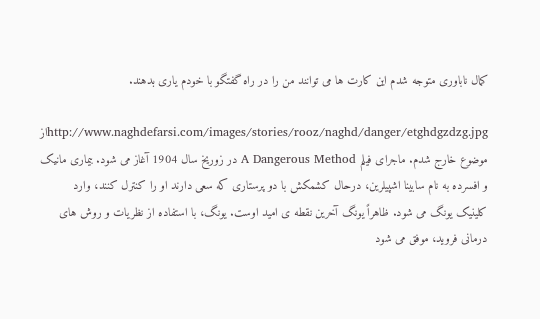کمال ناباوری متوجه شدم این کارت ها می توانند من را در راه گفتگو با خودم یاری بدهند.

http://www.naghdefarsi.com/images/stories/rooz/naghd/danger/etghdgzdzg.jpgاز موضوع خارج شدم. ماجرای فیلم A Dangerous Method در زوریخ سال 1904 آغاز می شود. بیماری مانیک و افسرده به نام سابینا اشپیلرین، درحال کشمکش با دو پرستاری که سعی دارند او را کنترل کنند، وارد کلینیک یونگ می شود. ظاهراً یونگ آخرین نقطه ی امید اوست. یونگ، با استفاده از نظریات و روش های درمانی فروید، موفق می شود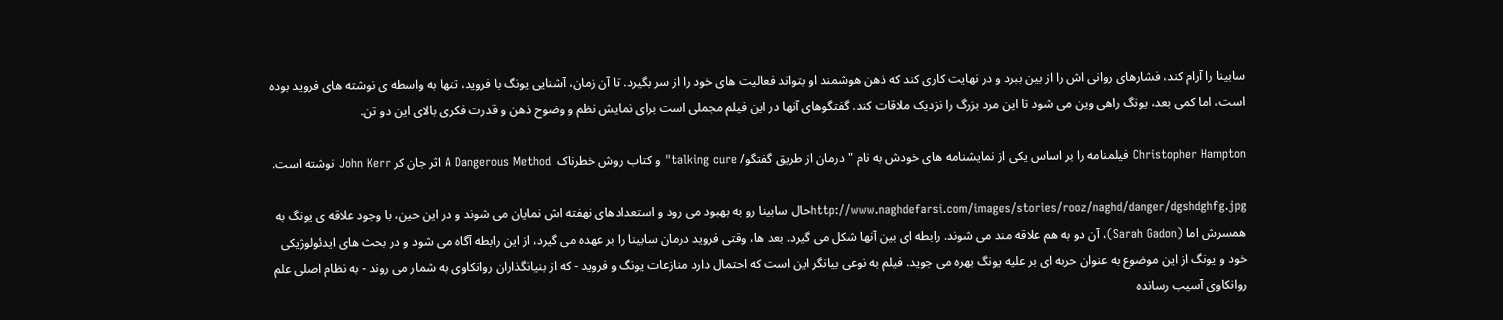سابینا را آرام کند، فشارهای روانی اش را از بین ببرد و در نهایت کاری کند که ذهن هوشمند او بتواند فعالیت های خود را از سر بگیرد. تا آن زمان،‌ آشنایی یونگ با فروید، تنها به واسطه ی نوشته های فروید بوده است، اما کمی بعد، یونگ راهی وین می شود تا این مرد بزرگ را نزدیک ملاقات کند. گفتگوهای آنها در این فیلم مجملی است برای نمایش نظم و وضوح ذهن و قدرت فکری بالای این دو تن.

Christopher Hampton فیلمنامه را بر اساس یکی از نمایشنامه های خودش به نام "درمان از طریق گفتگو/ talking cure" و کتاب روش خطرناک  A Dangerous Method اثر جان کر John Kerr نوشته است.

http://www.naghdefarsi.com/images/stories/rooz/naghd/danger/dgshdghfg.jpgحال سابینا رو به بهبود می رود و استعدادهای نهفته اش نمایان می شوند و در این حین، با وجود علاقه ی یونگ به همسرش اما (Sarah Gadon)، آن دو به هم علاقه مند می شوند. رابطه ای بین آنها شکل می گیرد. بعد ها، وقتی فروید درمان سابینا را بر عهده می گیرد، از این رابطه آگاه می شود و در بحث های ایدئولوژیکی خود و یونگ از این موضوع به عنوان حربه ای بر علیه یونگ بهره می جوید. فیلم به نوعی بیانگر این است که احتمال دارد منازعات یونگ و فروید - که از بنیانگذاران روانکاوی به شمار می روند - به نظام اصلی علم روانکاوی آسیب رسانده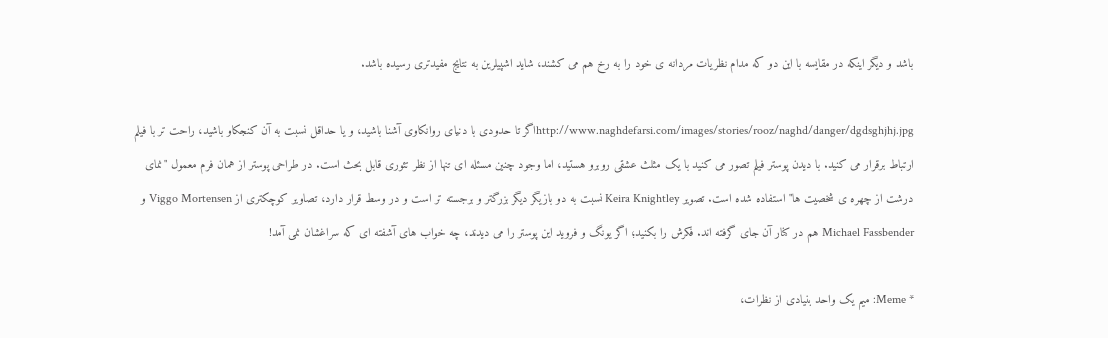باشد و دیگر اینکه در مقایسه با این دو که مدام نظریات مردانه ی خود را به رخ هم می کشند، شاید اشپیلرین به نتایج مفیدتری رسیده باشد.

http://www.naghdefarsi.com/images/stories/rooz/naghd/danger/dgdsghjhj.jpgاگر تا حدودی با دنیای روانکاوی آشنا باشید، و یا حداقل نسبت به آن کنجکاو باشید، راحت تر با فیلم ارتباط برقرار می کنید. با دیدن پوستر فیلم تصور می کنید با یک مثلث عشقی روبرو هستید، اما وجود چنین مسئله ای تنها از نظر تئوری قابل بحث است. در طراحی پوستر از همان فرم معمول "نمای درشت از چهره ی شخصیت ها" استفاده شده است. تصویر Keira Knightley نسبت به دو بازیگر دیگر بزرگتر و برجسته تر است و در وسط قرار دارد، تصاویر کوچکتری از Viggo Mortensen و  Michael Fassbender هم در کنار آن جای گرفته اند. فکرش را بکنید؛ اگر یونگ و فروید این پوستر را می دیدند، چه خواب های آشفته ای که سراغشان نمی آمد!

* Meme: میم یک واحد بنیادی از نظرات،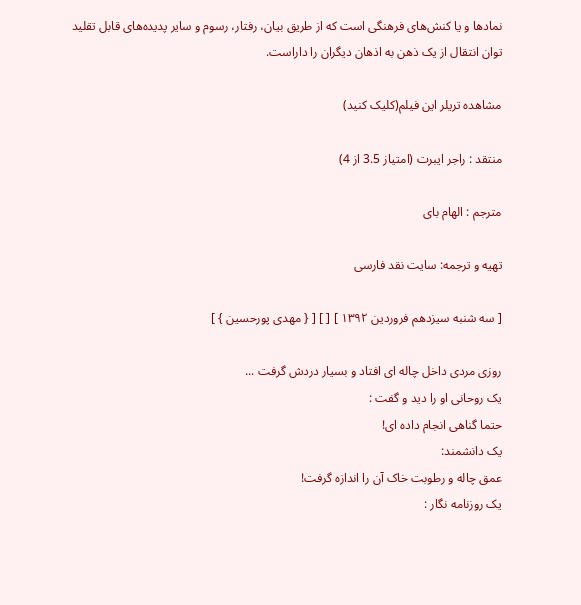نمادها و یا کنش‌های فرهنگی است که از طریق بیان، رفتار، رسوم و سایر پدیده‌های قابل تقلید توان انتقال از یک ذهن به اذهان دیگران را داراست.

مشاهده تریلر این فیلم(کلیک کنید)

منتقد : راجر ایبرت (امتیاز 3.5 از 4)

مترجم : الهام بای

تهیه و ترجمه: سایت نقد فارسی

[ سه شنبه سیزدهم فروردین ۱۳۹۲ ] [ ] [ { مهدی پورحسین } ]

روزی مردی داخل چاله ای افتاد و بسيار دردش گرفت ...
یک روحانی او را دید و گفت :
حتما گناهی انجام داده ای!
یک دانشمند:
عمق چاله و رطوبت خاک آن را اندازه گرفت!
یک روزنامه نگار :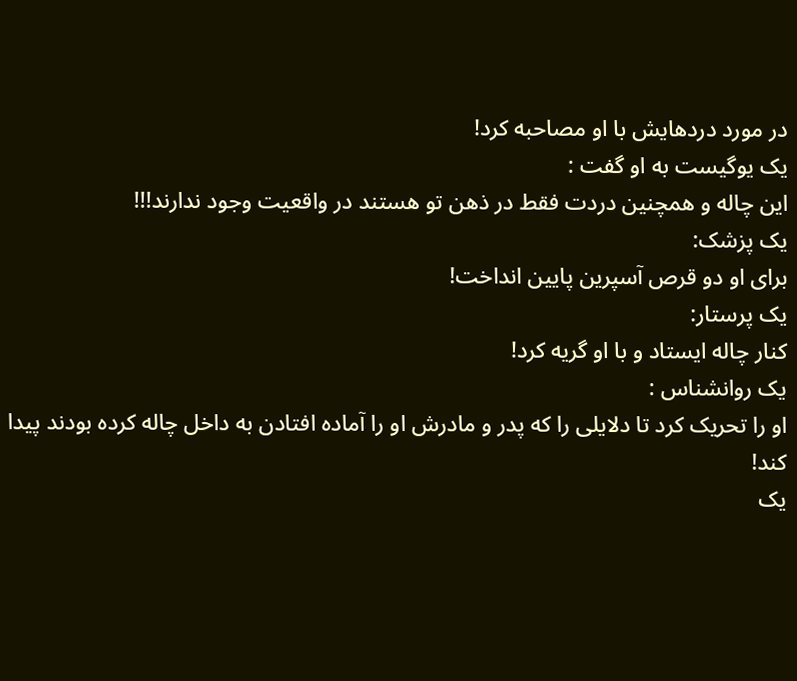در مورد دردهایش با او مصاحبه کرد!
یک یوگيست به او گفت :
این چاله و همچنين دردت فقط در ذهن تو هستند در واقعيت وجود ندارند!!!
یک پزشک:
برای او دو قرص آسپرین پایين انداخت!
یک پرستار:
کنار چاله ایستاد و با او گریه کرد!
یک روانشناس :
او را تحریک کرد تا دلایلی را که پدر و مادرش او را آماده افتادن به داخل چاله کرده بودند پيدا کند!
یک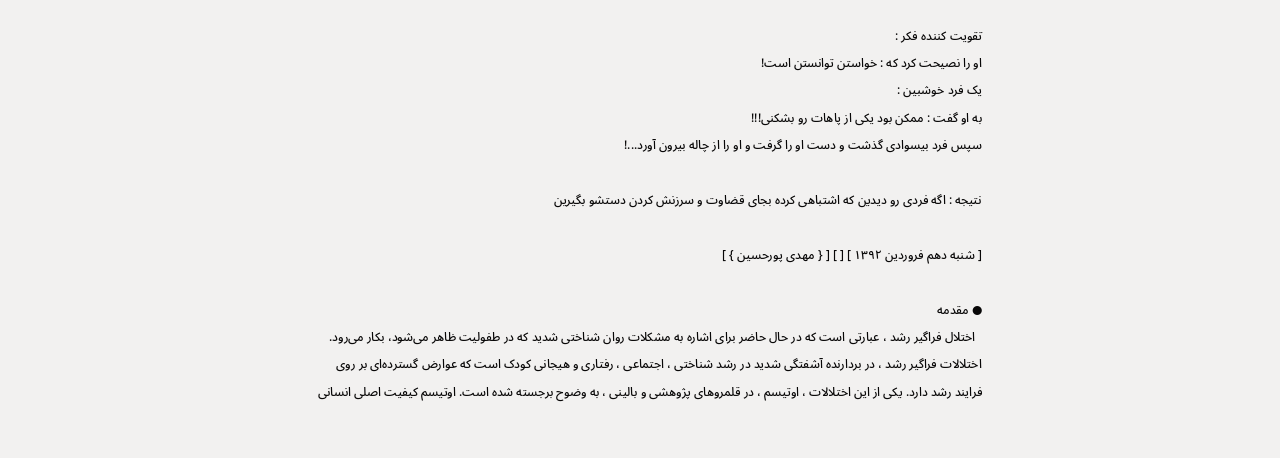تقویت کننده فکر :
او را نصيحت کرد که : خواستن توانستن است!
یک فرد خوشبين :
به او گفت : ممکن بود یکی از پاهات رو بشکنی!!!
سپس فرد بیسوادی گذشت و دست او را گرفت و او را از چاله بيرون آورد...!

نتیجه : اگه فردی رو دیدین که اشتباهی کرده بجای قضاوت و سرزنش کردن دستشو بگیرین

[ شنبه دهم فروردین ۱۳۹۲ ] [ ] [ { مهدی پورحسین } ]

● مقدمه
  اختلال فراگیر رشد ، عبارتی است که در حال حاضر برای اشاره به مشکلات روان شناختی شدید که در طفولیت ظاهر می‌شود، بکار می‌رود. اختلالات فراگیر رشد ، در بردارنده آشفتگی شدید در رشد شناختی ، اجتماعی ، رفتاری و هیجانی کودک است که عوارض گسترده‌ای بر روی فرایند رشد دارد. یکی از این اختلالات ، اوتیسم ، در قلمروهای پژوهشی و بالینی ، به وضوح برجسته شده است. اوتیسم کیفیت اصلی انسانی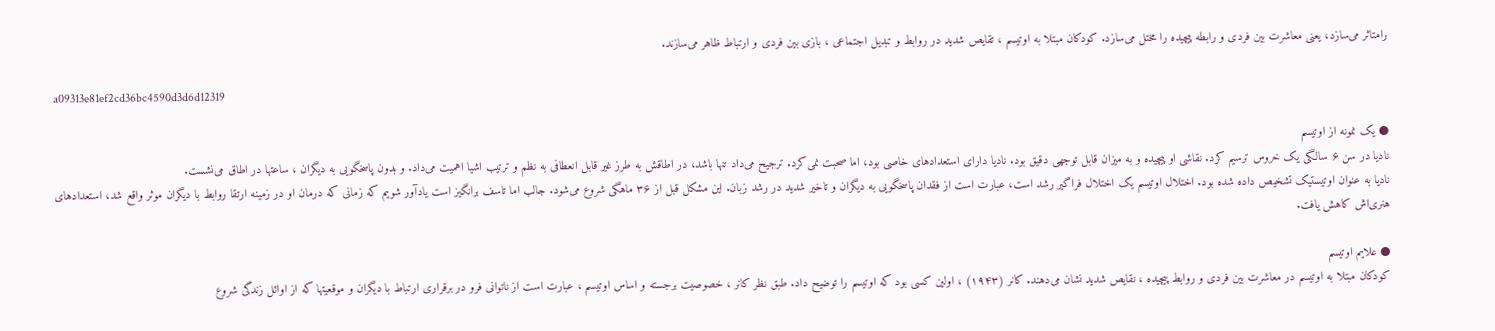رامتاثر می‌سازد، یعنی معاشرت بین فردی و رابطه پیچیده را مختل می‌سازد. کودکان مبتلا به اوتیسم ، تقایص شدید در روابط و تبدیل اجتماعی ، بازی بین فردی و ارتباط ظاهر می‌سازند.

a09313e81ef2cd36bc4590d3d6d12319

● یک نمونه از اوتیسم
نادیا در سن ۶ سالگی یک خروس ترسیم کرد. نقاشی او پیچیده و به میزان قابل توجهی دقیق بود. نادیا دارای استعدادهای خاصی بود، اما صحبت نمی‌کرد. ترجیح می‌داد تنها باشد، در اطاقش به طرز غیر قابل انعطافی به نظم و ترتیب اشیا اهمیت می‌داد. و بدون پاسخگویی به دیگران ، ساعتها در اطاق می‌نشست.
نادیا به عنوان اوتیستیک تشخیص داده شده بود. اختلال اوتیسم یک اختلال فراگیر رشد است، عبارت است از فقدان پاسخگویی به دیگران و تاخیر شدید در رشد زبان. این مشکل قبل از ۳۶ ماهگی شروع می‌شود. جالب اما تاسف برانگیز است یادآور شویم که زمانی که درمان او در زمینه ارتقا روابط با دیگران موثر واقع شد، استعدادهای هنری‌اش کاهش یافت.

● علایم اوتیسم
کودکان مبتلا به اوتیسم در معاشرت بین فردی و روابط پیچیده ، نقایص شدید نشان می‌دهند. کانر (۱۹۴۳) ، اولین کسی بود که اوتیسم را توضیح داد. طبق نظر کانر ، خصوصیت برجسته و اساس اوتیسم ، عبارت است از ناتوانی فرو در برقراری ارتباط با دیگران و موقعیتها که از اوائل زندگی شروع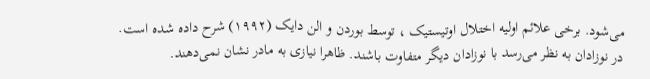می‌شود. برخی علائم اولیه اختلال اوتیستیک ، توسط بوردن و الن دایک (۱۹۹۲) شرح داده شده است. در نوزادان به نظر می‌رسد با نوزادان دیگر متفاوت باشند. ظاهرا نیازی به مادر نشان نمی‌دهند.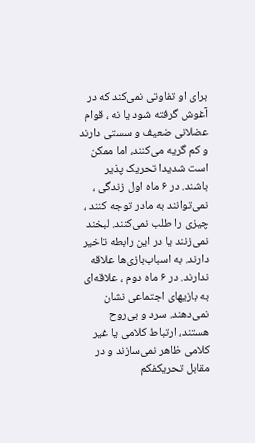برای او تفاوتی نمی‌کند که در آغوش گرفته شود یا نه ، قوام عضلانی ضعیف و سستی دارند و کم گریه می‌کنند، اما ممکن است شدیدا تحریک پذیر باشند. در ۶ ماه اول زندگی ، نمی‌توانند به مادر توجه کنند ، چیزی را طلب نمی‌کنند. لبخند نمی‌زنند یا در این رابطه تاخیر دارند. به اسباب‌بازی‌ها علاقه ندارند. در ۶ ماه دوم ، علاقه‌ای به بازیهای اجتماعی نشان نمی‌دهند. سرد و بی‌روح هستند، ارتباط کلامی یا غیر کلامی ظاهر نمی‌سازند و در مقابل تحریکفکم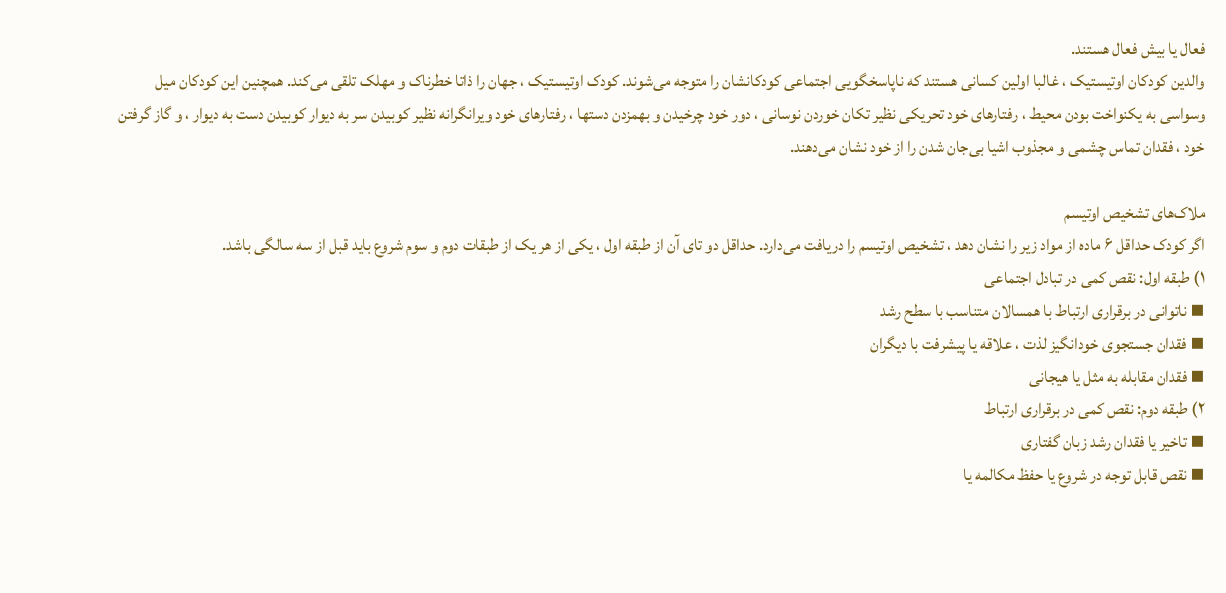فعال یا بیش فعال هستند.
والدین کودکان اوتیستیک ، غالبا اولین کسانی هستند که ناپاسخگویی اجتماعی کودکانشان را متوجه می‌شوند. کودک اوتیستیک ، جهان را ذاتا خطرناک و مهلک تلقی می‌کند. همچنین این کودکان میل وسواسی به یکنواخت بودن محیط ، رفتارهای خود تحریکی نظیر تکان خوردن نوسانی ، دور خود چرخیدن و بهمزدن دستها ، رفتارهای خود ویرانگرانه نظیر کوبیدن سر به دیوار کوبیدن دست به دیوار ، و گاز گرفتن خود ، فقدان تماس چشمی و مجذوب اشیا بی‌جان شدن را از خود نشان می‌دهند.

ملاک‌های تشخیص اوتیسم
اگر کودک حداقل ۶ ماده از مواد زیر را نشان دهد ، تشخیص اوتیسم را دریافت می‌دارد. حداقل دو تای آن از طبقه اول ، یکی از هر یک از طبقات دوم و سوم شروع باید قبل از سه سالگی باشد.
۱) طبقه اول: نقص کمی در تبادل اجتماعی
▪ ناتوانی در برقراری ارتباط با همسالان متناسب با سطح رشد
▪ فقدان جستجوی خودانگیز لذت ، علاقه یا پیشرفت با دیگران
▪ فقدان مقابله به مثل یا هیجانی
۲) طبقه دوم: نقص کمی در برقراری ارتباط
▪ تاخیر یا فقدان رشد زبان گفتاری
▪ نقص قابل توجه در شروع یا حفظ مکالمه یا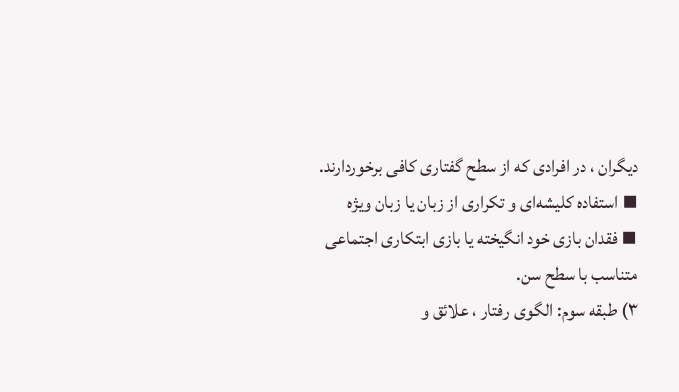دیگران ، در افرادی که از سطح گفتاری کافی برخوردارند.
▪ استفاده کلیشه‌ای و تکراری از زبان یا زبان ویژه
▪ فقدان بازی خود انگیخته یا بازی ابتکاری اجتماعی متناسب با سطح سن.
۳) طبقه سوم: الگوی رفتار ، علائق و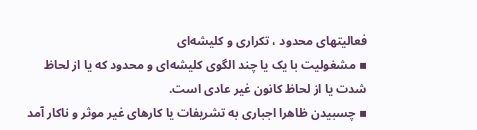فعالیتهای محدود ، تکراری و کلیشه‌ای
▪ مشغولیت با یک یا چند الگوی کلیشه‌ای و محدود که یا از لحاظ شدت یا از لحاظ کانون غیر عادی است.
▪ چسبیدن ظاهرا اجباری به تشریفات یا کارهای غیر موثر و ناکار آمد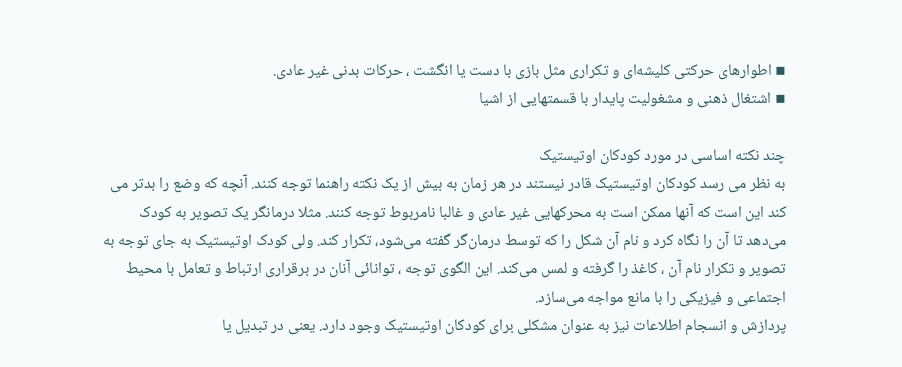▪ اطوارهای حرکتی کلیشه‌ای و تکراری مثل بازی با دست یا انگشت ، حرکات بدنی غیر عادی.
▪ اشتغال ذهنی و مشغولیت پایدار با قسمتهایی از اشیا

چند نکته اساسی در مورد کودکان اوتیستیک
به نظر می رسد کودکان اوتیستیک قادر نیستند در هر زمان به بیش از یک نکته راهنما توجه کنند. آنچه که وضع را بدتر می کند این است که آنها ممکن است به محرکهایی غیر عادی و غالبا نامربوط توجه کنند. مثلا درمانگر یک تصویر به کودک می‌دهد تا آن را نگاه کرد و نام آن شکل را که توسط درمان‌گر گفته می‌شود، تکرار کند. ولی کودک اوتیستیک به جای توجه به تصویر و تکرار نام آن ، کاغذ را گرفته و لمس می‌کند. این الگوی توجه ، توانائی آنان در برقراری ارتباط و تعامل با محیط اجتماعی و فیزیکی را با مانع مواجه می‌سازد.
پردازش و انسجام اطلاعات نیز به عنوان مشکلی برای کودکان اوتیستیک وجود دارد. یعنی در تبدیل یا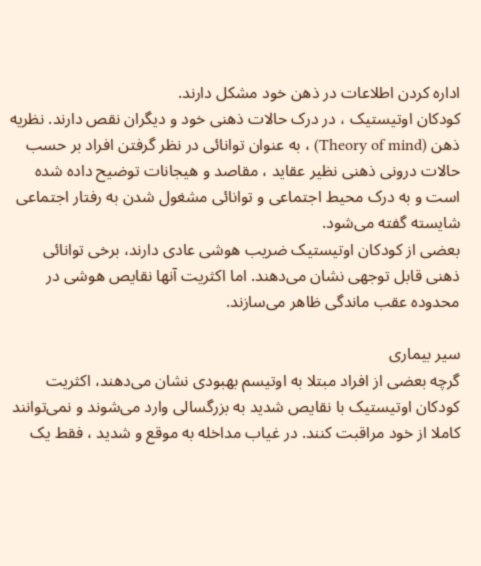اداره کردن اطلاعات در ذهن خود مشکل دارند.
کودکان اوتیستیک ، در درک حالات ذهنی خود و دیگران نقص دارند. نظریه ذهن (Theory of mind) ، به عنوان توانائی در نظر گرفتن افراد بر حسب حالات درونی ذهنی نظیر عقاید ، مقاصد و هیجانات توضیح داده شده است و به درک محیط اجتماعی و توانائی مشغول شدن به رفتار اجتماعی شایسته گفته می‌شود.
بعضی از کودکان اوتیستیک ضریب هوشی عادی دارند، برخی توانائی ذهنی قابل توجهی نشان می‌دهند. اما اکثریت آنها نقایص هوشی در محدوده عقب ماندگی ظاهر می‌سازند.

سیر بیماری
گرچه بعضی از افراد مبتلا به اوتیسم بهبودی نشان می‌دهند، اکثریت کودکان اوتیستیک با نقایص شدید به بزرگسالی وارد می‌شوند و نمی‌توانند کاملا از خود مراقبت کنند. در غیاب مداخله به موقع و شدید ، فقط یک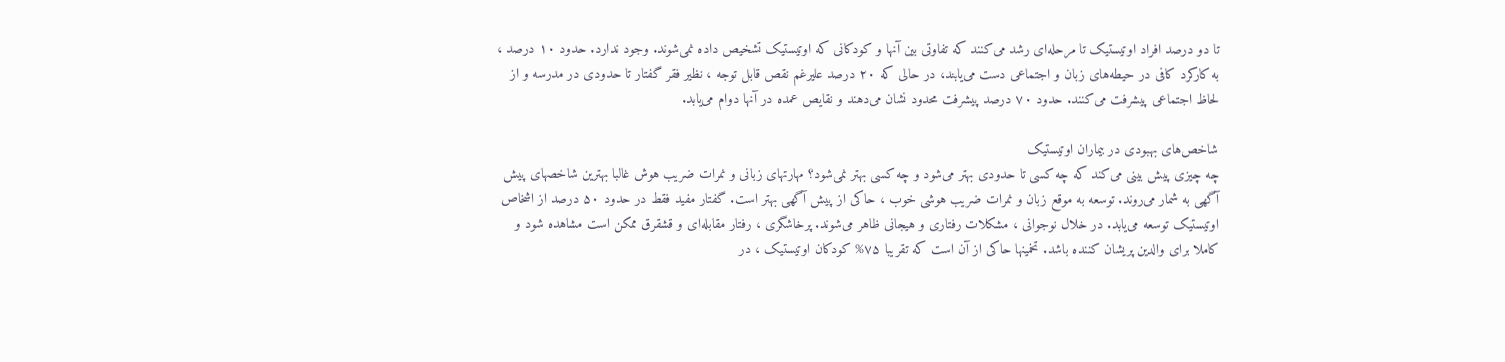تا دو درصد افراد اوتیستیک تا مرحله‌ای رشد می‌کنند که تفاوتی بین آنها و کودکانی که اوتیستیک تشخیص داده نمی‌شوند. وجود ندارد. حدود ۱۰ درصد ، به کارکرد کافی در حیطه‌های زبان و اجتماعی دست می‌یابند، در حالی که ۲۰ درصد علیرغم نقص قابل توجه ، نظیر فقر گفتار تا حدودی در مدرسه و از لحاظ اجتماعی پیشرفت می‌کنند. حدود ۷۰ درصد پیشرفت محدود نشان می‌دهند و نقایص عمده در آنها دوام می‌یابد.

شاخص‌های بهبودی در بیماران اوتیستیک
چه چیزی پیش بینی می‌کند که چه کسی تا حدودی بهتر می‌شود و چه کسی بهتر نمی‌شود؟ مهارتهای زبانی و نمرات ضریب هوش غالبا بهترین شاخصهای پیش آگهی به شمار می‌روند. توسعه به موقع زبان و نمرات ضریب هوشی خوب ، حاکی از پیش آگهی بهتر است. گفتار مفید فقط در حدود ۵۰ درصد از اشخاص اوتیستیک توسعه می‌یابد. در خلال نوجوانی ، مشکلات رفتاری و هیجانی ظاهر می‌شوند. پرخاشگری ، رفتار مقابله‌ای و قشقرق ممکن است مشاهده شود و کاملا برای والدین پریشان کننده باشد. تخمینها حاکی از آن است که تقریبا ۷۵% کودکان اوتیستیک ، در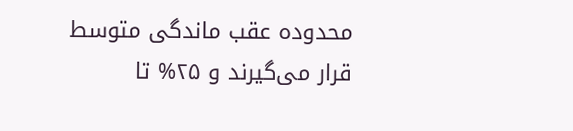محدوده عقب ماندگی متوسط قرار می‌گیرند و ۲۵% تا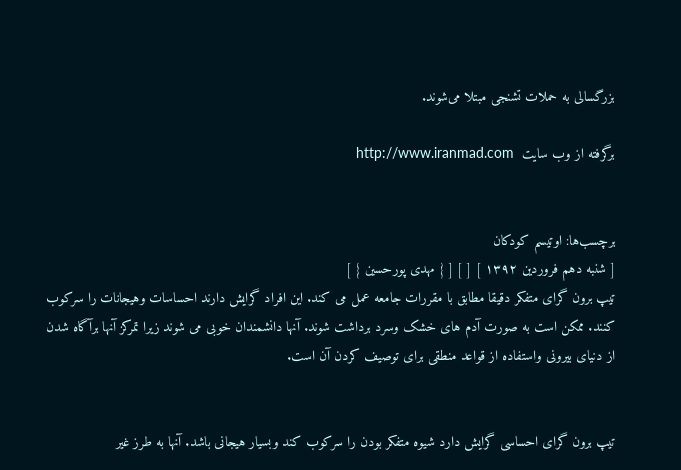بزرگسالی به حملات تشنجی مبتلا می‌شوند.

برگرفته از وب سایت  http://www.iranmad.com


برچسب‌ها: اوتیسم کودکان
[ شنبه دهم فروردین ۱۳۹۲ ] [ ] [ { مهدی پورحسین } ]
تیپ برون گرای متفکر دقیقا مطابق با مقررات جامعه عمل می کند. این افراد گرایش دارند احساسات وهیجانات را سرکوب کنند. ممکن است به صورت آدم های خشک وسرد برداشت شوند. آنها دانشمندان خوبی می شوند زیرا تمرکز آنها برآگاه شدن از دنیای بیرونی واستفاده از قواعد منطقی برای توصیف کردن آن است.


تیپ برون گرای احساسی گرایش دارد شیوه متفکر بودن را سرکوب کند وبسیار هیجانی باشد. آنها به طرز غیر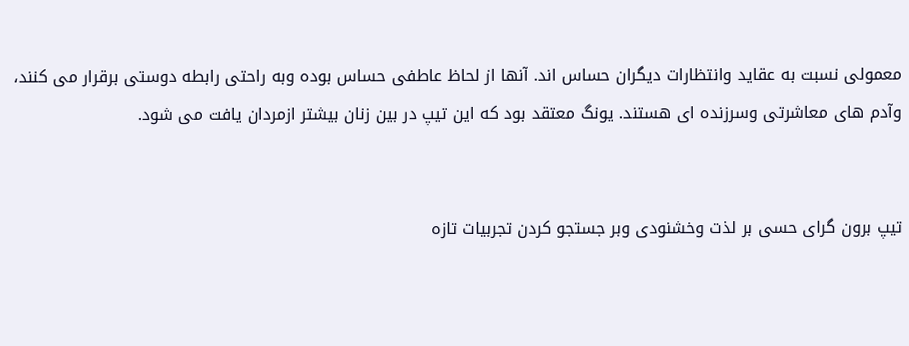معمولی نسبت به عقاید وانتظارات دیگران حساس اند. آنها از لحاظ عاطفی حساس بوده وبه راحتی رابطه دوستی برقرار می کنند، وآدم های معاشرتی وسرزنده ای هستند. یونگ معتقد بود که این تیپ در بین زنان بیشتر ازمردان یافت می شود.


تیپ برون گرای حسی بر لذت وخشنودی وبر جستجو کردن تجربیات تازه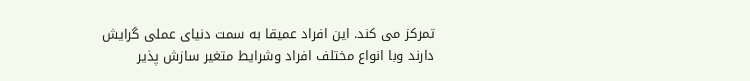تمرکز می کند. این افراد عمیقا به سمت دنیای عملی گرایش دارند وبا انواع مختلف افراد وشرایط متغیر سازش پذیر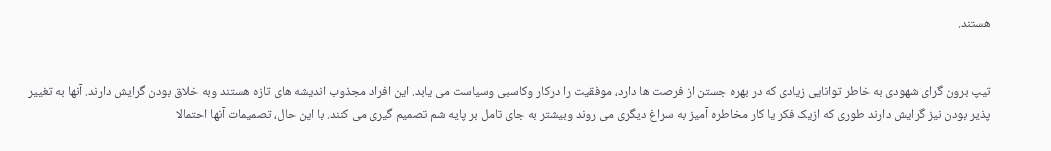هستند.


تیپ برون گرای شهودی به خاطر توانایی زیادی که در بهره جستن از فرصت ها دارد، موفقیت را درکار وکاسبی وسیاست می یابد. این افراد مجذوب اندیشه های تازه هستند وبه خلاق بودن گرایش دارند. آنها به تغییر پذیر بودن نیز گرایش دارند طوری که ازیک فکر یا کار مخاطره آمیز به سراغ دیگری می روند وبیشتر به جای تامل بر پایه شم تصمیم گیری می کنند. با این حال، تصمیمات آنها احتمالا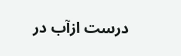درست ازآب در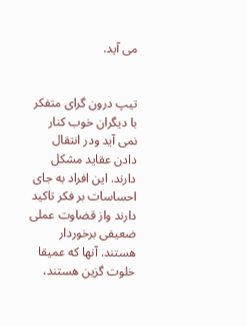می آید.


تیپ درون گرای متفکر با دیگران خوب کنار نمی آید ودر انتقال دادن عقاید مشکل دارند. این افراد به جای احساسات بر فکر تاکید دارند واز قضاوت عملی ضعیفی برخوردار هستند. آنها که عمیقا خلوت گزین هستند،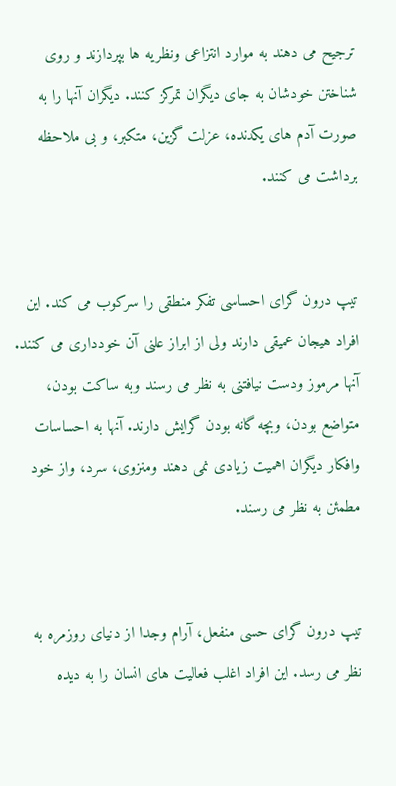ترجیح می دهند به موارد انتزاعی ونظریه ها بپردازند و روی شناختن خودشان به جای دیگران تمرکز کنند. دیگران آنها را به صورت آدم های یکدنده، عزلت گزین، متکبر، و بی ملاحظه برداشت می کنند.


تیپ درون گرای احساسی تفکر منطقی را سرکوب می کند. این افراد هیجان عمیقی دارند ولی از ابراز علنی آن خودداری می کنند. آنها مرموز ودست نیافتنی به نظر می رسند وبه ساکت بودن، متواضع بودن، وبچه گانه بودن گرایش دارند. آنها به احساسات وافکار دیگران اهمیت زیادی نمی دهند ومنزوی، سرد، واز خود مطمئن به نظر می رسند.


تیپ درون گرای حسی منفعل، آرام وجدا از دنیای روزمره به نظر می رسد. این افراد اغلب فعالیت های انسان را به دیده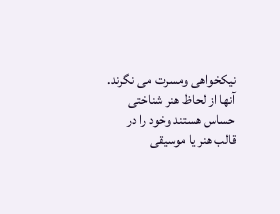نیکخواهی ومسرت می نگرند. آنها از لحاظ هنر شناختی حساس هستند وخود را در قالب هنر یا موسیقی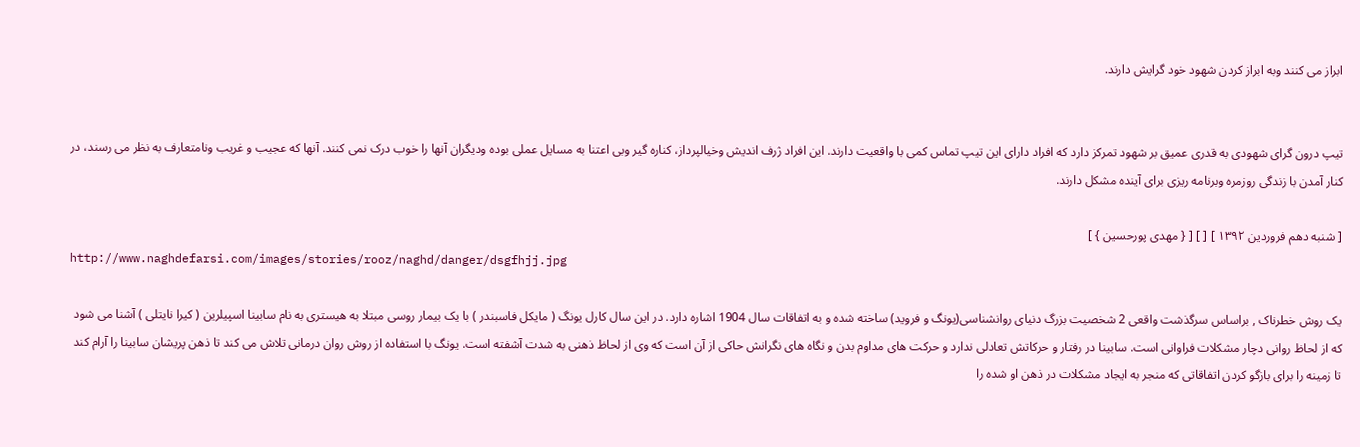ابراز می کنند وبه ابراز کردن شهود خود گرایش دارند.


تیپ درون گرای شهودی به قدری عمیق بر شهود تمرکز دارد که افراد دارای این تیپ تماس کمی با واقعیت دارند. این افراد ژرف اندیش وخیالپرداز، کناره گیر وبی اعتنا به مسایل عملی بوده ودیگران آنها را خوب درک نمی کنند. آنها که عجیب و غریب ونامتعارف به نظر می رسند، در کنار آمدن با زندگی روزمره وبرنامه ریزی برای آینده مشکل دارند.

[ شنبه دهم فروردین ۱۳۹۲ ] [ ] [ { مهدی پورحسین } ]
http://www.naghdefarsi.com/images/stories/rooz/naghd/danger/dsgfhjj.jpg

یک روش خطرناک , براساس سرگذشت واقعی 2 شخصیت بزرگ دنیای روانشناسی(یونگ و فروید) ساخته شده و به اتفاقات سال 1904 اشاره دارد. در این سال کارل یونگ ( مایکل فاسبندر ) با یک بیمار روسی مبتلا به هیستری به نام سابینا اسپیلرین ( کیرا نایتلی ) آشنا می شود که از لحاظ روانی دچار مشکلات فراوانی است. سابینا در رفتار و حرکاتش تعادلی ندارد و حرکت های مداوم بدن و نگاه های نگرانش حاکی از آن است که وی از لحاظ ذهنی به شدت آشفته است. یونگ با استفاده از روش روان درمانی تلاش می کند تا ذهن پریشان سابینا را آرام کند تا زمینه را برای بازگو کردن اتفاقاتی که منجر به ایجاد مشکلات در ذهن او شده را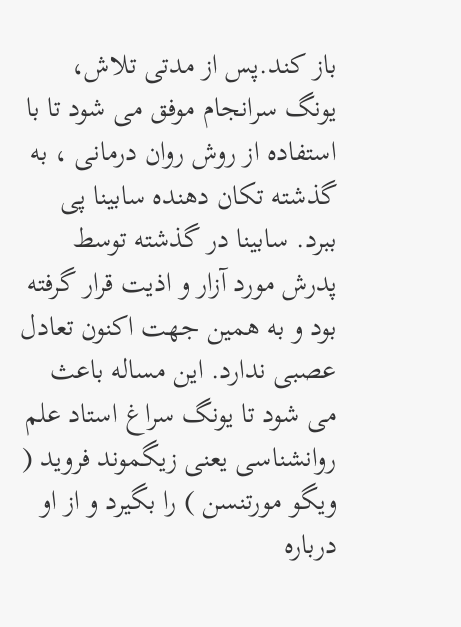باز کند.پس از مدتی تلاش، یونگ سرانجام موفق می شود تا با استفاده از روش روان درمانی ، به گذشته تکان دهنده سابینا پی ببرد. سابینا در گذشته توسط پدرش مورد آزار و اذیت قرار گرفته بود و به همین جهت اکنون تعادل عصبی ندارد. این مساله باعث می شود تا یونگ سراغ استاد علم روانشناسی یعنی زیگموند فروید ( ویگو مورتنسن ) را بگیرد و از او درباره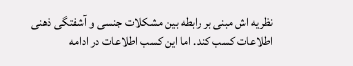نظریه اش مبنی بر رابطه بین مشکلات جنسی و آشفتگی ذهنی اطلاعات کسب کند. اما این کسب اطلاعات در ادامه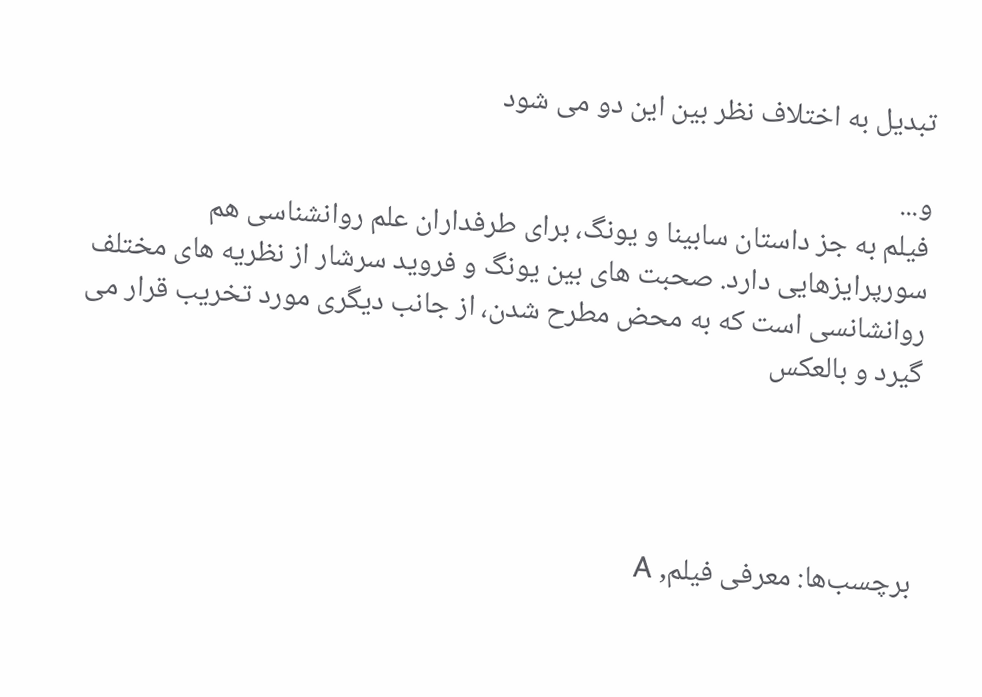تبدیل به اختلاف نظر بین این دو می شود

و...
فیلم به جز داستان سابینا و یونگ، برای طرفداران علم روانشناسی هم سورپرایزهایی دارد. صحبت های بین یونگ و فروید سرشار از نظریه های مختلف روانشانسی است که به محض مطرح شدن، از جانب دیگری مورد تخریب قرار می گیرد و بالعکس




برچسب‌ها: معرفی فیلم, A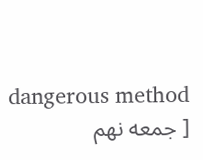dangerous method
[ جمعه نهم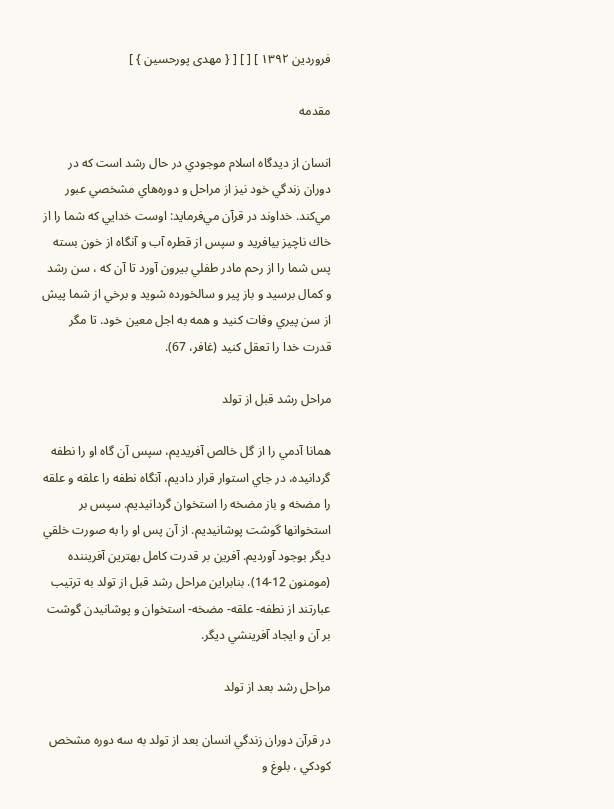فروردین ۱۳۹۲ ] [ ] [ { مهدی پورحسین } ]

مقدمه

انسان از ديدگاه اسلام موجودي در حال رشد است كه در دوران زندگي خود نيز از مراحل و دوره‌هاي مشخصي عبور مي‌كند. خداوند در قرآن مي‌فرمايد: اوست خدايي كه شما را از خاك ناچيز بيافريد و سپس از قطره آب و آنگاه از خون بسته پس شما را از رحم مادر طفلي بيرون آورد تا آن كه ، سن رشد و كمال برسيد و باز پير و سالخورده شويد و برخي از شما پيش از سن پيري وفات كنيد و همه به اجل معين خود. تا مگر قدرت خدا را تعقل كنيد (غافر، 67).

مراحل رشد قبل از تولد

همانا آدمي را از گل خالص آفريديم، سپس آن گاه او را نطفه گردانيده، در جاي استوار قرار داديم، آنگاه نطفه را علقه و علقه را مضخه و باز مضخه را استخوان گردانيديم. سپس بر استخوانها گوشت پوشانيديم. از آن پس او را به صورت خلقي ديگر بوجود آورديم. آفرين بر قدرت كامل بهترين آفريننده (مومنون 12-14). بنابراين مراحل رشد قبل از تولد به ترتيب عبارتند از نطفه- علقه- مضخه- استخوان و پوشانيدن گوشت بر آن و ايجاد آفرينشي ديگر.

مراحل رشد بعد از تولد

در قرآن دوران زندگي انسان بعد از تولد به سه دوره مشخص كودكي ، بلوغ و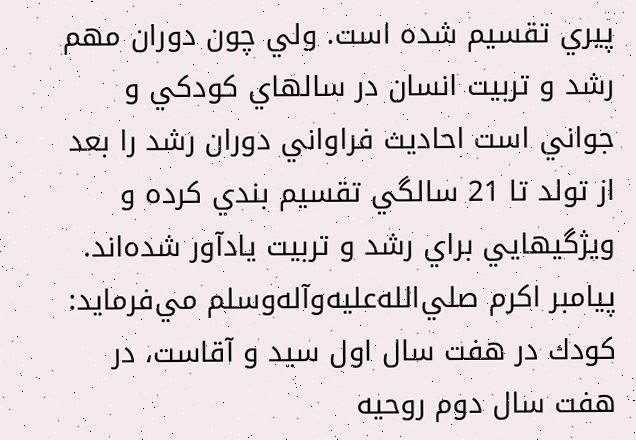پيري تقسيم شده است. ولي چون دوران مهم رشد و تربيت انسان در سالهاي كودكي و جواني است احاديث فراواني دوران رشد را بعد از تولد تا 21 سالگي تقسيم بندي كرده و ويژگيهايي براي رشد و تربيت يادآور شده‌اند. پيامبر اكرم صلي‌الله‌عليه‌وآله‌وسلم مي‌فرمايد: كودك در هفت سال اول سيد و آقاست، در هفت سال دوم روحيه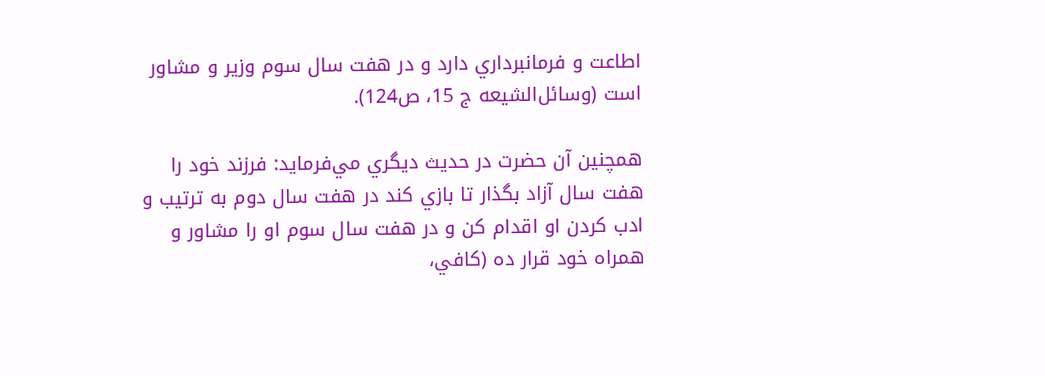اطاعت و فرمانبرداري دارد و در هفت سال سوم وزير و مشاور است (وسائل‌الشيعه ج 15، ص124).

همچنين آن حضرت در حديث ديگري مي‌فرمايد: فرزند خود را هفت سال آزاد بگذار تا بازي كند در هفت سال دوم به ترتيب و ادب كردن او اقدام كن و در هفت سال سوم او را مشاور و همراه خود قرار ده (كافي،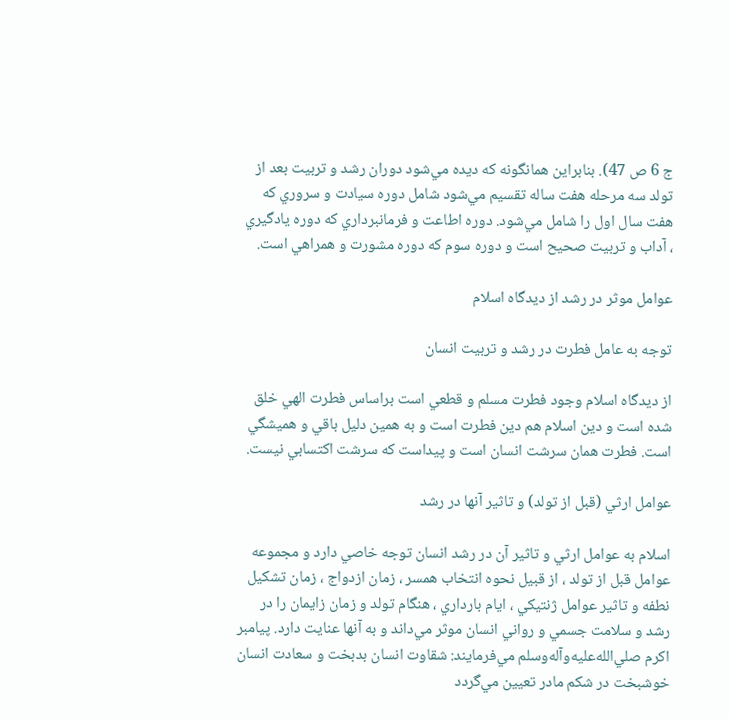ج 6 ص 47). بنابراين همانگونه كه ديده مي‌شود دوران رشد و تربيت بعد از تولد سه مرحله هفت ساله تقسيم مي‌شود شامل دوره سيادت و سروري كه هفت سال اول را شامل مي‌شود. دوره اطاعت و فرمانبرداري كه دوره يادگيري ، آداب و تربيت صحيح است و دوره سوم كه دوره مشورت و همراهي است.

عوامل موثر در رشد از ديدگاه اسلام

توجه به عامل فطرت در رشد و تربيت انسان

از ديدگاه اسلام وجود فطرت مسلم و قطعي است براساس فطرت الهي خلق شده است و دين اسلام هم دين فطرت است و به همين دليل باقي و هميشگي است. فطرت همان سرشت انسان است و پيداست كه سرشت اكتسابي نيست.

عوامل ارثي (قبل از تولد) و تاثير آنها در رشد

اسلام به عوامل ارثي و تاثير آن در رشد انسان توجه خاصي دارد و مجموعه عوامل قبل از تولد ، از قبيل نحوه انتخاب همسر ، زمان ازدواج ، زمان تشكيل نطفه و تاثير عوامل ژنتيكي ، ايام بارداري ، هنگام تولد و زمان زايمان را در رشد و سلامت جسمي و رواني انسان موثر مي‌داند و به آنها عنايت دارد. پيامبر اكرم صلي‌الله‌عليه‌وآله‌وسلم مي‌فرمايند: شقاوت انسان بدبخت و سعادت انسان خوشبخت در شكم مادر تعيين مي‌گردد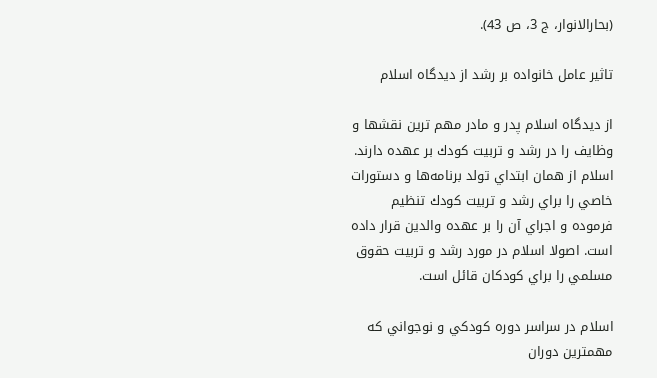(بحارالانوار، ج 3، ص 43).

تاثير عامل خانواده بر رشد از ديدگاه اسلام

از ديدگاه اسلام پدر و مادر مهم ترين نقشها و وظايف را در رشد و تربيت كودك بر عهده دارند. اسلام از همان ابتداي تولد برنامه‌ها و دستورات خاصي را براي رشد و تربيت كودك تنظيم فرموده و اجراي آن را بر عهده والدين قرار داده است. اصولا اسلام در مورد رشد و تربيت حقوق مسلمي را براي كودكان قائل است.

اسلام در سراسر دوره كودكي و نوجواني كه مهمترين دوران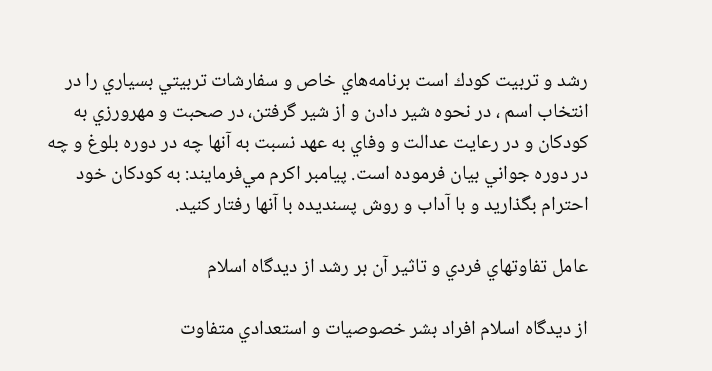رشد و تربيت كودك است برنامه‌هاي خاص و سفارشات تربيتي بسياري را در انتخاب اسم ، در نحوه شير دادن و از شير گرفتن، در صحبت و مهرورزي به كودكان و در رعايت عدالت و وفاي به عهد نسبت به آنها چه در دوره بلوغ و چه در دوره جواني بيان فرموده است. پيامبر اكرم مي‌فرمايند: به كودكان خود احترام بگذاريد و با آداب و روش پسنديده با آنها رفتار كنيد.

عامل تفاوتهاي فردي و تاثير آن بر رشد از ديدگاه اسلام

از ديدگاه اسلام افراد بشر خصوصيات و استعدادي متفاوت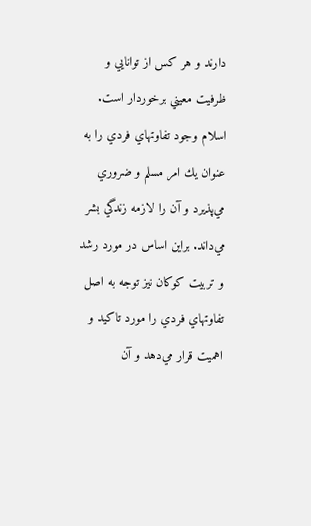دارند و هر كس از توانايي و ظرفيت معيني برخوردار است. اسلام وجود تفاوتهاي فردي را به عنوان يك امر مسلم و ضروري مي‌پذيرد و آن را لازمه زندگي بشر مي‌داند. براين اساس در مورد رشد و تربيت كوكان نيز توجه به اصل تفاوتهاي فردي را مورد تاكيد و اهميت قرار مي‌دهد و آن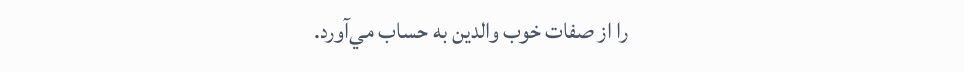را از صفات خوب والدين به حساب مي‌آورد.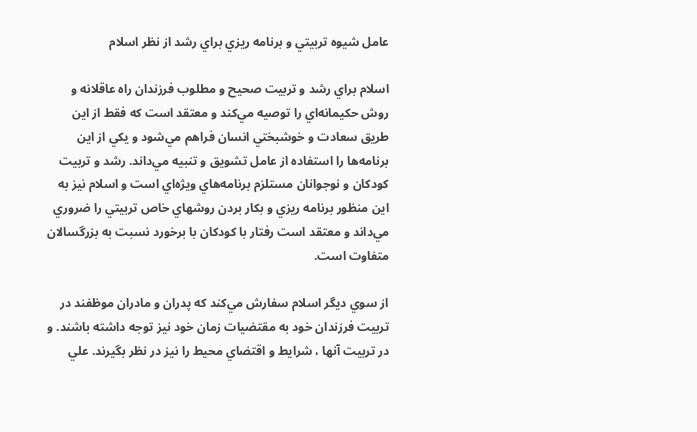عامل شيوه تربيتي و برنامه ريزي براي رشد از نظر اسلام

اسلام براي رشد و تربيت صحيح و مطلوب فرزندان راه عاقلانه و روش حكيمانه‌اي را توصيه مي‌كند و معتقد است كه فقط از اين طريق سعادت و خوشبختي انسان فراهم مي‌شود و يكي از اين برنامه‌ها را استفاده از عامل تشويق و تنبيه مي‌داند. رشد و تربيت كودكان و نوجوانان مستلزم برنامه‌هاي ويژه‌اي است و اسلام نيز به اين منظور برنامه ريزي و بكار بردن روشهاي خاص تربيتي را ضروري مي‌داند و معتقد است رفتار با كودكان با برخورد نسبت به بزرگسالان متفاوت است.

از سوي ديگر اسلام سفارش مي‌كند كه پدران و مادران موظفند در تربيت فرزندان خود به مقتضيات زمان خود نيز توجه داشته باشند. و در تربيت آنها ، شرايط و اقتضاي محيط را نيز در نظر بگيرند. علي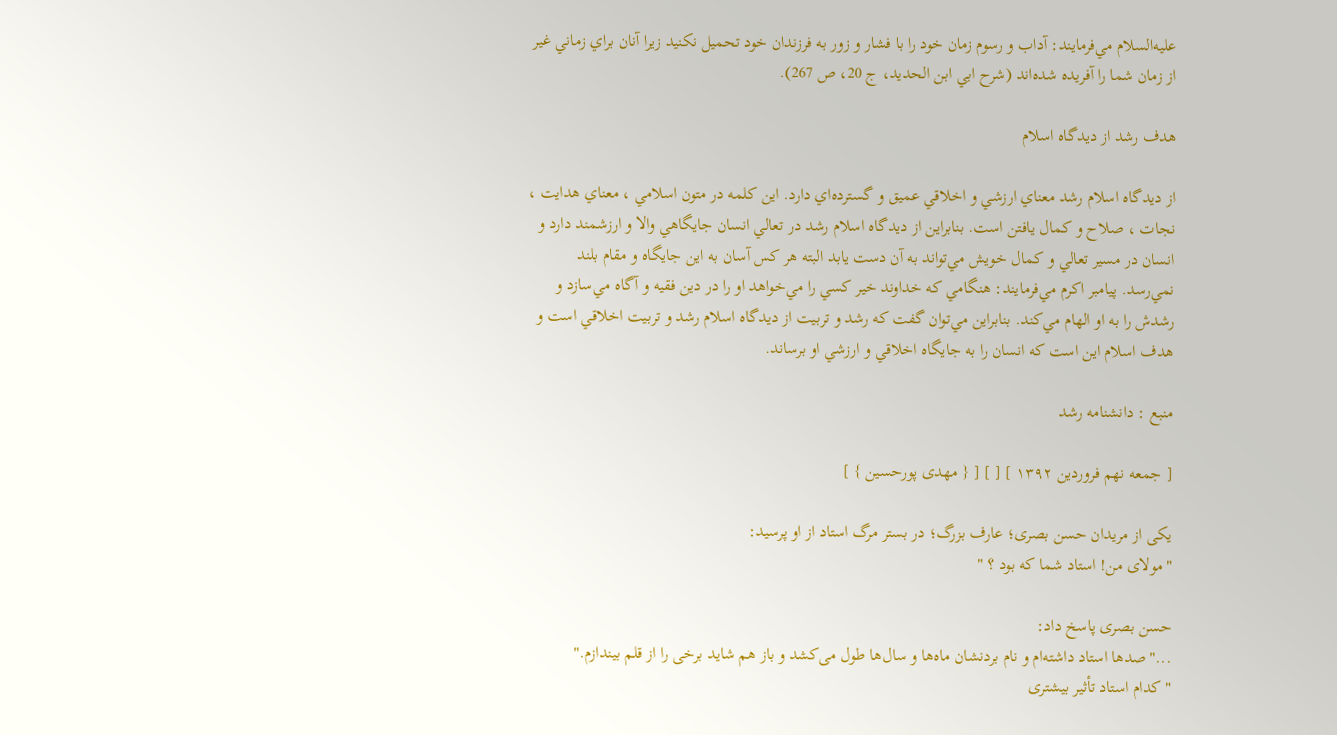عليه‌السلام مي‌فرمايند: آداب و رسوم زمان خود را با فشار و زور به فرزندان خود تحميل نكنيد زيرا آنان براي زماني غير از زمان شما را آفريده شده‌اند (شرح ابي ابن الحديد، ج 20، ص 267).

هدف رشد از ديدگاه اسلام

از ديدگاه اسلام رشد معناي ارزشي و اخلاقي عميق و گسترده‌اي دارد. اين كلمه در متون اسلامي ، معناي هدايت ، نجات ، صلاح و كمال يافتن است. بنابراين از ديدگاه اسلام رشد در تعالي انسان جايگاهي والا و ارزشمند دارد و انسان در مسير تعالي و كمال خويش مي‌تواند به آن دست يابد البته هر كس آسان به اين جايگاه و مقام بلند نمي‌رسد. پيامبر اكرم مي‌فرمايند: هنگامي كه خداوند خير كسي را مي‌خواهد او را در دين فقيه و آگاه مي‌سازد و رشدش را به او الهام مي‌كند. بنابراين مي‌توان گفت كه رشد و تربيت از ديدگاه اسلام رشد و تربيت اخلاقي است و هدف اسلام اين است كه انسان را به جايگاه اخلاقي و ارزشي او برساند.

منبع : دانشنامه رشد

[ جمعه نهم فروردین ۱۳۹۲ ] [ ] [ { مهدی پورحسین } ]

يکی از مريدان حسن بصری؛ عارف بزرگ؛ در بستر مرگ استاد از او پرسيد:
"مولای من! استاد شما که بود ؟ "

حسن بصری پاسخ داد:
..."صدها استاد داشته‌ام و نام بردنشان ماه‌ها و سال‌ها طول می‌کشد و باز هم شايد برخی را از قلم بيندازم."
"کدام استاد تأثير بيشتری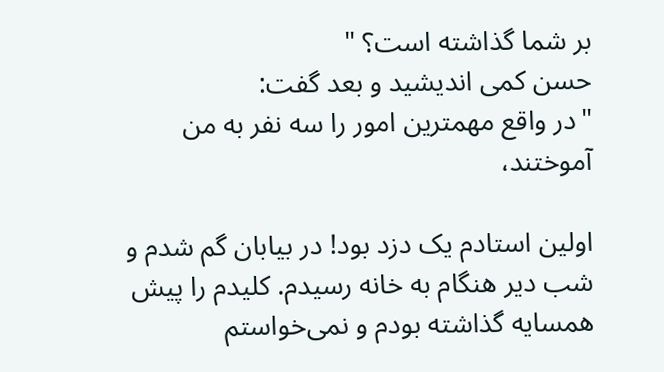بر شما گذاشته است؟ "
حسن کمی انديشيد و بعد گفت:
"در واقع مهمترين امور را سه نفر به من آموختند،

اولين استادم يک دزد بود! در بيابان گم شدم و شب دير هنگام به خانه رسيدم. کليدم را پيش همسايه گذاشته بودم و نمی‌خواستم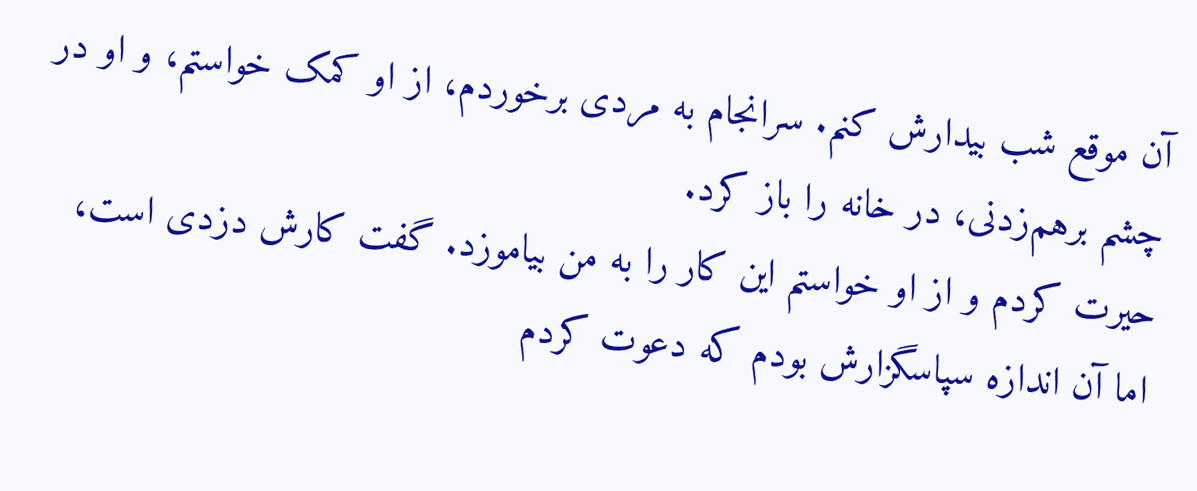آن موقع شب بيدارش کنم. سرانجام به مردی برخوردم، از او کمک خواستم، و او در چشم بر‌هم‌زدنی، در خانه را باز کرد.
حيرت کردم و از او خواستم اين کار را به من بياموزد. گفت کارش دزدی است، اما آن اندازه سپاسگزارش بودم که دعوت کردم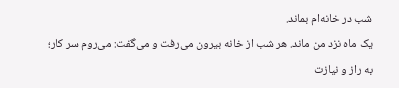شب در خانه‌ام بماند.
يک ماه نزد من ماند. هر شب از خانه بيرون می‌رفت و می‌گفت: می‌روم سر کار؛ به راز و نيازت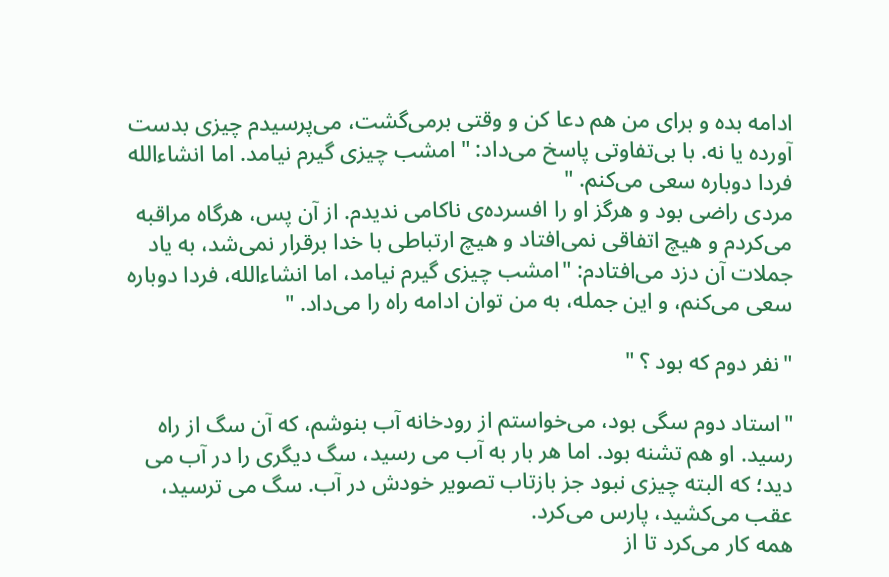ادامه بده و برای من هم دعا کن و وقتی برمی‌گشت، می‌پرسيدم چيزی بدست آورده يا نه. با بی‌تفاوتی پاسخ می‌داد: " امشب چيزی گيرم نيامد. اما انشاءالله فردا دوباره سعی می‌کنم. "
مردی راضی بود و هرگز او را افسرده‌ی ناکامی نديدم. از آن پس، هرگاه مراقبه می‌کردم و هيچ اتفاقی نمی‌افتاد و هيچ ارتباطی با خدا برقرار نمی‌شد، به ياد جملات آن دزد می‌افتادم: "امشب چيزی گيرم نيامد، اما انشاءالله، فردا دوباره سعی می‌کنم، و اين جمله، به من توان ادامه راه را می‌داد. "

"نفر دوم که بود ؟ "

"استاد دوم سگی بود، می‌خواستم از رودخانه آب بنوشم، که آن سگ از راه رسيد. او هم تشنه بود. اما هر بار به آب می رسيد، سگ ديگری را در آب می ديد؛ که البته چيزی نبود جز بازتاب تصوير خودش در آب. سگ می ترسيد، عقب می‌کشيد، پارس می‌کرد.
همه کار می‌کرد تا از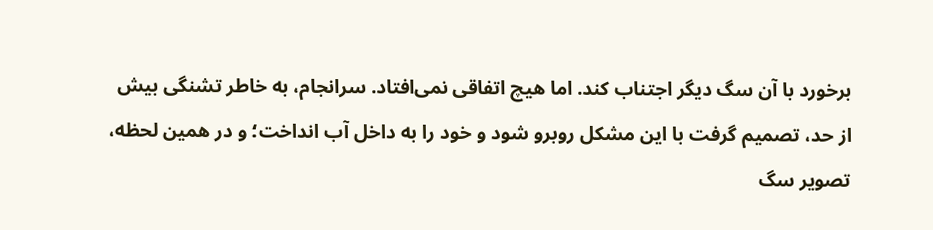برخورد با آن سگ ديگر اجتناب کند. اما هيچ اتفاقی نمی‌افتاد. سرانجام، به خاطر تشنگی بيش از حد، تصميم گرفت با اين مشکل روبرو شود و خود را به داخل آب انداخت؛ و در همين لحظه، تصوير سگ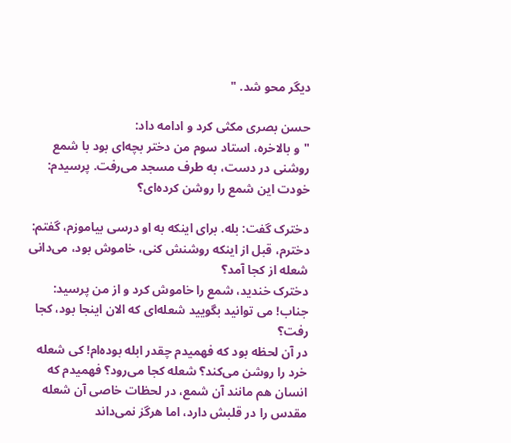ديگر محو شد. "

حسن بصری مکثی کرد و ادامه داد:
"و بالاخره، استاد سوم من دختر بچه‌ای بود با شمع روشنی در دست، به طرف مسجد می‌رفت. پرسيدم:
خودت اين شمع را روشن کرده‌ای؟

دخترک گفت: بله. برای اينکه به او درسی بياموزم، گفتم: دخترم، قبل از اينکه روشنش کنی، خاموش بود، می‌دانی شعله از کجا آمد؟
دخترک خنديد، شمع را خاموش کرد و از من پرسيد: جناب! می توانيد بگوييد شعله‌ای که الان اينجا بود، کجا رفت؟
در آن لحظه بود که فهميدم چقدر ابله بوده‌ام! کی شعله خرد را روشن می‌کند؟ شعله کجا می‌رود؟ فهميدم که انسان هم مانند آن شمع، در لحظات خاصی آن شعله مقدس را در قلبش دارد، اما هرگز نمی‌داند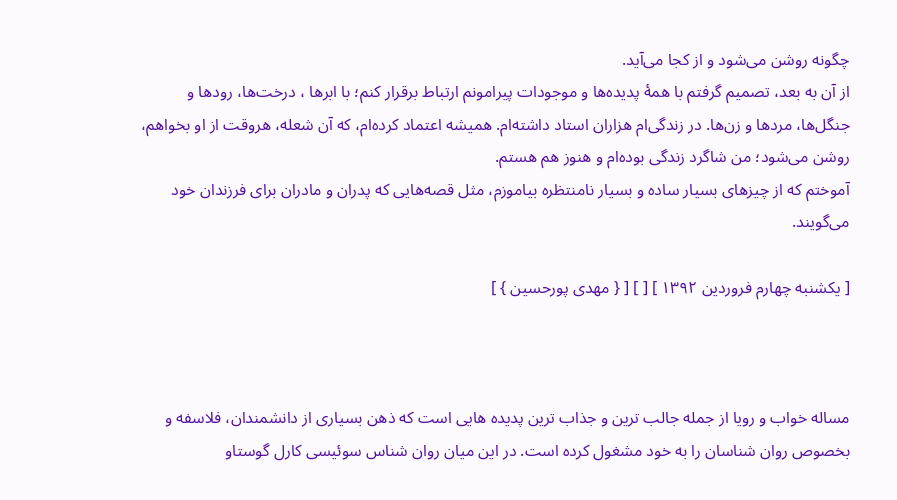چگونه روشن می‌شود و از کجا می‌‌آيد.
از آن به بعد، تصميم گرفتم با همهٔ پديده‌ها و موجودات پيرامونم ارتباط برقرار کنم؛ با ابرها ، درخت‌ها، رودها و جنگل‌ها، مرد‌ها و زن‌ها. در زندگی‌ام هزاران استاد داشته‌ام. هميشه اعتماد کرده‌ام، که آن شعله، هروقت از او بخواهم، روشن می‌شود؛ من شاگرد زندگی بوده‌ام و هنوز هم هستم.
آموختم که از چيزهای بسيار ساده و بسيار نامنتظره بياموزم، مثل قصه‌هايی که پدران و مادران برای فرزندان خود می‌گويند.

[ یکشنبه چهارم فروردین ۱۳۹۲ ] [ ] [ { مهدی پورحسین } ]



مساله خواب و رویا از جمله جالب ترین و جذاب ترین پدیده هایی است که ذهن بسیاری از دانشمندان، فلاسفه و بخصوص روان شناسان را به خود مشغول کرده است. در این میان روان شناس سوئیسی کارل گوستاو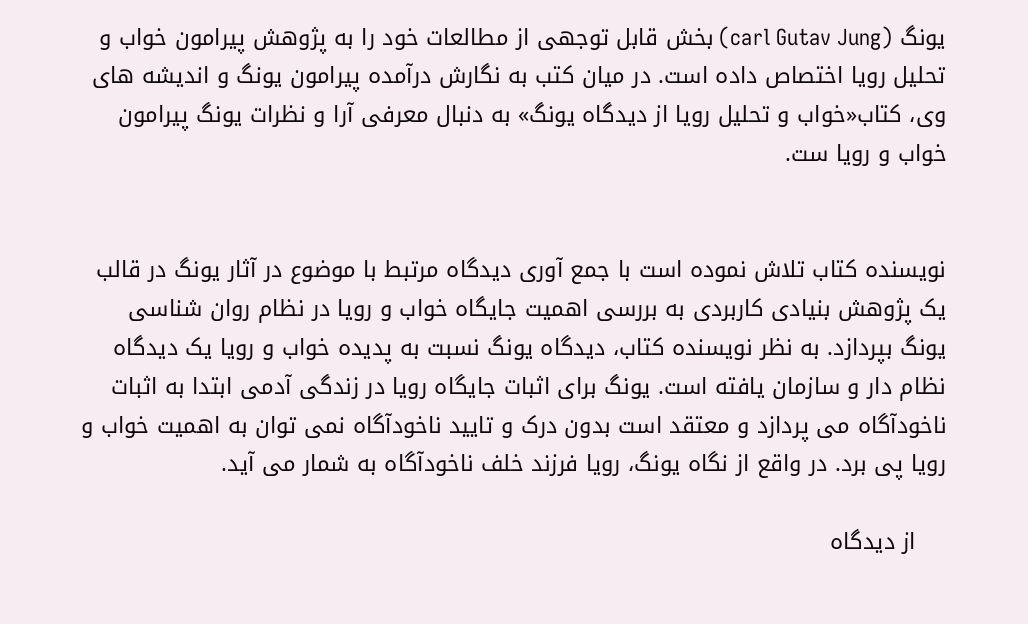یونگ (carl Gutav Jung) بخش قابل توجهی از مطالعات خود را به پژوهش پیرامون خواب و تحلیل رویا اختصاص داده است. در میان کتب به نگارش درآمده پیرامون یونگ و اندیشه های وی، کتاب«خواب و تحلیل رویا از دیدگاه یونگ» به دنبال معرفی آرا و نظرات یونگ پیرامون خواب و رویا ست.


نویسنده کتاب تلاش نموده است با جمع آوری دیدگاه مرتبط با موضوع در آثار یونگ در قالب یک پژوهش بنیادی کاربردی به بررسی اهمیت جایگاه خواب و رویا در نظام روان شناسی یونگ بپردازد. به نظر نویسنده کتاب، دیدگاه یونگ نسبت به پدیده خواب و رویا یک دیدگاه نظام دار و سازمان یافته است. یونگ برای اثبات جایگاه رویا در زندگی آدمی ابتدا به اثبات ناخودآگاه می پردازد و معتقد است بدون درک و تایید ناخودآگاه نمی توان به اهمیت خواب و رویا پی برد. در واقع از نگاه یونگ، رویا فرزند خلف ناخودآگاه به شمار می آید.

    از دیدگاه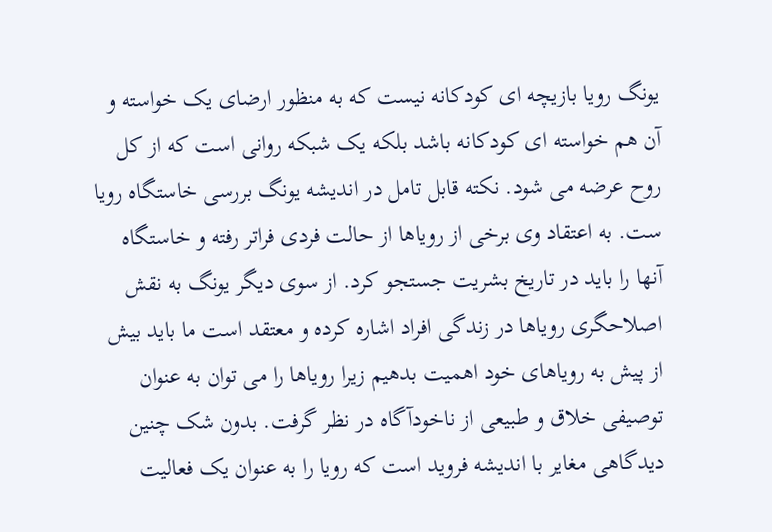یونگ رویا بازیچه ای کودکانه نیست که به منظور ارضای یک خواسته و آن هم خواسته ای کودکانه باشد بلکه یک شبکه روانی است که از کل روح عرضه می شود. نکته قابل تامل در اندیشه یونگ بررسی خاستگاه رویا ست. به اعتقاد وی برخی از رویاها از حالت فردی فراتر رفته و خاستگاه آنها را باید در تاریخ بشریت جستجو کرد. از سوی دیگر یونگ به نقش اصلاحگری رویاها در زندگی افراد اشاره کرده و معتقد است ما باید بیش از پیش به رویاهای خود اهمیت بدهیم زیرا رویاها را می توان به عنوان توصیفی خلاق و طبیعی از ناخودآگاه در نظر گرفت. بدون شک چنین دیدگاهی مغایر با اندیشه فروید است که رویا را به عنوان یک فعالیت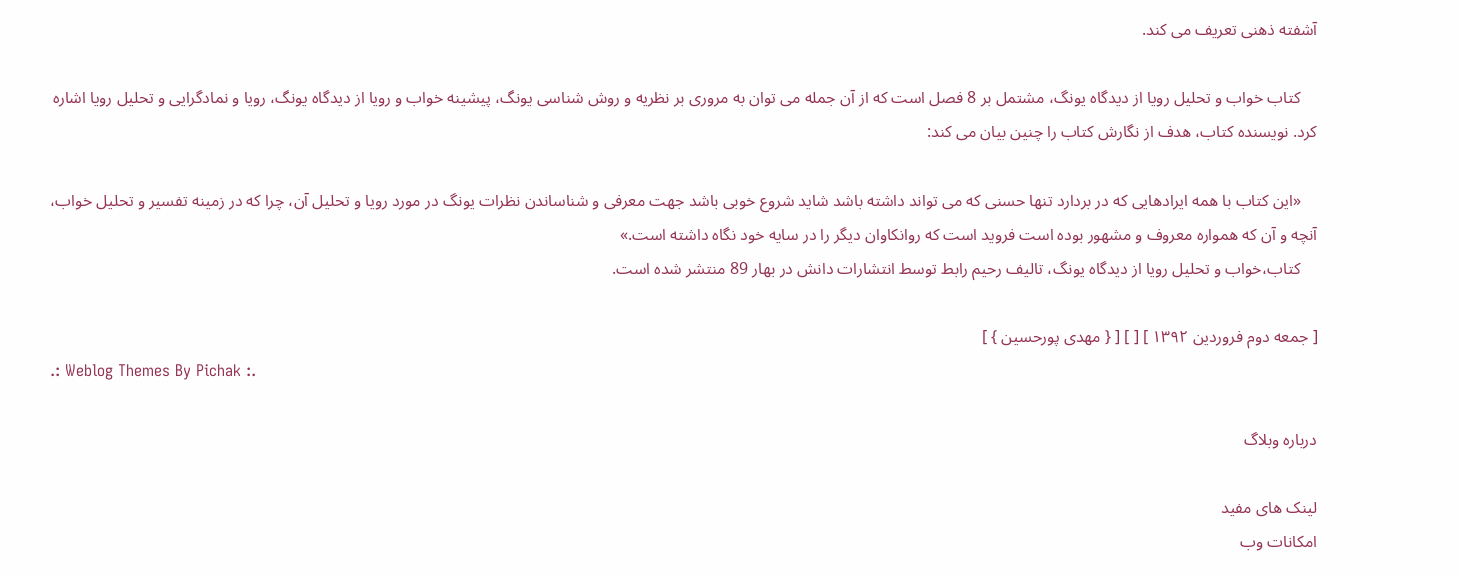آشفته ذهنی تعریف می کند.

    کتاب خواب و تحلیل رویا از دیدگاه یونگ، مشتمل بر 8 فصل است که از آن جمله می توان به مروری بر نظریه و روش شناسی یونگ، پیشینه خواب و رویا از دیدگاه یونگ، رویا و نمادگرایی و تحلیل رویا اشاره کرد. نویسنده کتاب، هدف از نگارش کتاب را چنین بیان می کند:

    «این کتاب با همه ایرادهایی که در بردارد تنها حسنی که می تواند داشته باشد شاید شروع خوبی باشد جهت معرفی و شناساندن نظرات یونگ در مورد رویا و تحلیل آن، چرا که در زمینه تفسیر و تحلیل خواب، آنچه و آن که همواره معروف و مشهور بوده است فروید است که روانکاوان دیگر را در سایه خود نگاه داشته است.»
    کتاب،خواب و تحلیل رویا از دیدگاه یونگ، تالیف رحیم رابط توسط انتشارات دانش در بهار 89 منتشر شده است.

[ جمعه دوم فروردین ۱۳۹۲ ] [ ] [ { مهدی پورحسین } ]
.: Weblog Themes By Pichak :.

درباره وبلاگ

لینک های مفید
امکانات وب